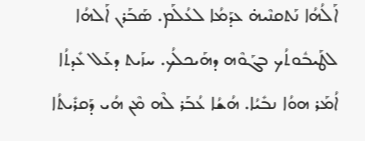ܐܰܠܳܗܳܐ ܢܰܬܩܢܶܝܗ̇ ܥܕܰܡܳܐ ܠܥܳܠܰܡ. ܣܰܒܰܪܢ ܐܰܠܗܳܐ ܠܛܰܝܒܽܘܬܳܟ ܒܓܰܘܶܗ ܕܗܰܝܟܠܳܟ. ܚܙܰܝܬ ܕܥܰܠ ܥܺܕܬܳܐ ܐܳܡܰܪ ܗܘܳܐ ܢܒܺܝܳܐ. ܗܳܫܳܐ ܥܳܒܰܪ ܠܶܗ ܡܶܢ ܗܳܝ ܕܰܩܪܺܝܬܳܐ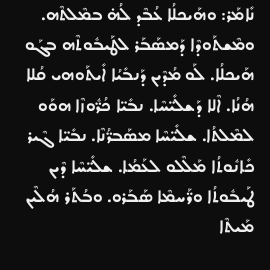ܢܺܐܡܰܪ: ܘܗܰܝܟܠܳܐ ܥܳܒܶܕ ܠܳܗ̇ ܒܡܶܠܬܶܗ. ܘܡܶܫܬܰܘܕܶܐ ܕܰܡܣܰܒܰܪ ܠܛܰܝܒܽܘܬܶܗ ܒܓܰܘ ܗܰܝܟܠܳܐ. ܠܰܘ ܡܳܕܶܝܢ ܕܰܢܒܺܝܳܐ ܐܺܝܬܰܘܗܝ ܩܳܠܐ ܗܳܢܳܐ. ܐܶܠܐ ܕܰܫܠܺܝ̈ܚܶܐ. ܢܒܺܝ̈ܐ ܟܳܪ̈ܽܘܙܶܐ ܗܘܰܘ ܠܡܶܠܬܳܐ. ܫܠܺܝ̈ܚܶܐ ܡܣܰܒܪ̈ܳܢܶܐ. ܢܒܺܝ̈ܐ ܓܶܝܪ ܟܺܐܢܽܘܬܳܐ ܡܰܠܶܠܘ ܠܥܰܡܳܐ. ܫܠܺܝ̈ܚܶܐ ܕܶܝܢ ܛܰܝܒܽܘܬܳܐ ܘܪ̈ܰܚܡܶܐ ܣܰܒܰܪܘ. ܘܒܳܬܰܪ ܗܳܠܶܝܢ ܡܰܝܬܶܐ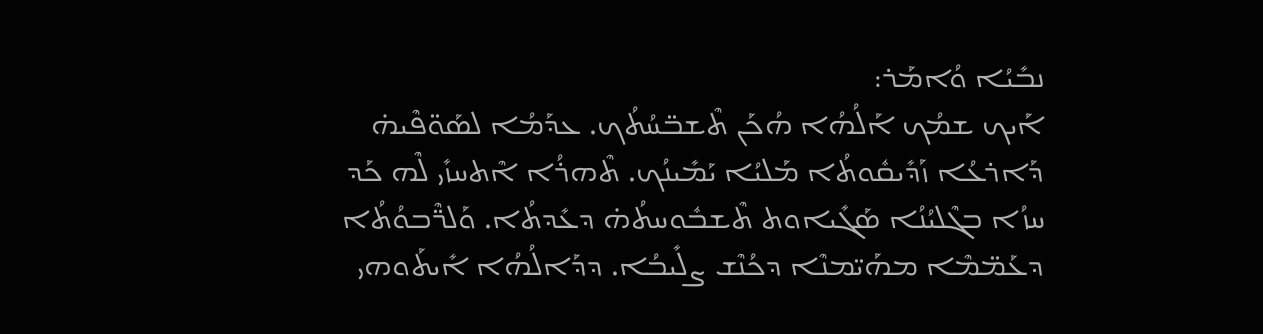ܢܒܺܝܳܐ ܘܳܐܡܰܪ:
ܐܰܝܟ ܫܡܳܟ ܐܰܠܳܗܳܐ ܗܳܟܰܢ ܬܶܫܒ̈ܚܳܬܳܟ. ܥܕܰܡܳܐ ܠܣܰܘ̈ܦܶܝܗ̇ ܕܰܐܪܥܳܐ ܙܰܕܺܝܩܽܘܬܳܐ ܡܰܠܝܳܐ ܝܰܡܺܝܢܳܟ. ܬܶܗܪܳܐ ܐܶܬܚܙܺܝ ܠܶܗ ܟܰܕ ܚܙܳܐ ܒܓܶܠܝܳܢܳܐ ܣܰܓܺܝܐܘܬ ܬܶܫܒܽܘܚܬܳܗ̇ ܕܥܺܕܬܳܐ. ܘܰܠܪ̈ܶܒܘܳܬܳܐ ܕܥܰܡ̈ܡܶܐ ܡܗܰܝ̈ܡܢܶܐ ܕܟܳܢܶܫ ܨܠܺܝܒܳܐ. ܕܕܰܐܠܳܗܳܐ ܐܺܝܬܰܘܗܝ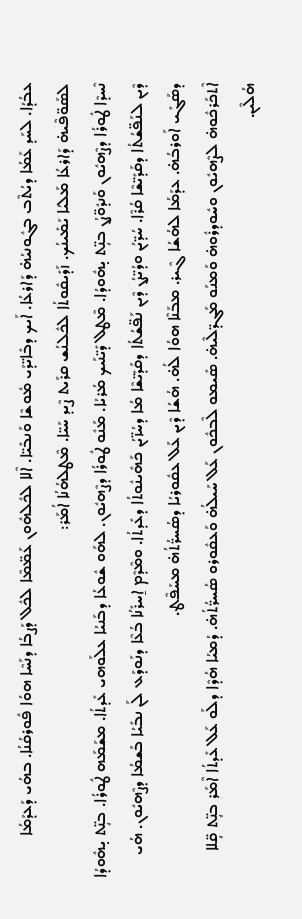ܥܒܳܕܳܐ. ܠܚܰܕ ܥܰܡܳܐ ܕܝܳܬܶܒ ܒܓܽܘܢܝܳܗ̇ ܕܰܐܪܥܳܐ. ܐܰܝܟ ܕܒܺܐܝ̈ܕܰܝ ܡܽܘܫܶܐ ܘܰܢܒܺܝ̈ܐ. ܐܶܠܐ ܠܟܽܠܗܽܘܢ ܥܰܡ̈ܡܶܐ ܠܟܽܠ ܕܰܨܒܳܐ ܕܢܰܚܶܐ ܗܘܳܐ ܦܽܘܪܩܳܢܳܐ. ܒܗܳܝ ܕܰܥܕܰܡܳܐ ܠܣܰܘ̈ܦܶܝܗ̇ ܕܰܐܪܥܳܐ ܡܰܠܝܳܐ ܝܰܡܺܝܢܳܟ. ܙܰܕܺܝܩܽܘܬܳܐ ܠܟܽܠܢܳܫ ܩܪܰܝܬ ܨܶܝܕ ܚܰܝ̈ܐ. ܡܶܛܠܗܳܢܳܐ ܐܳܡܰܪ:
ܢܶܚܕܶܐ ܛܽܘܪܳܐ ܕܨܶܗܝܽܘܢ ܘܰܢܕܽܘ̈ܨܳܢ ܒܢܴ̈ܬ ܝ̣ܗܽܘܕܳܐ. ܡܶܛܠ ܕܺܝ̈ܢܰܝܟ ܡܳܪܝܳܐ. ܡܰܢܽܘ ܛܽܘܪܳܐ ܕܨܶܗܝܽܘܢ. ܠܗܰܘ ܫܽܘܥܳܐ ܕܒܰܢܝܳܐ ܥܠܰܘܗܝ ܥܺܕܬܳܐ. ܡܫܰܡܰܗ ܛܽܘܪܳܐ. ܒܢܴ̈ܬ ܝ̣ܗܽܘܕܳܐ ܕܶܝܢ ܠܢܰܦ̈ܫܳܬܳܐ ܕܩܰܕܺܝ̈ܫܶܐ ܩܳܪܶܐ. ܚܳܕ̈ܝܳܢ ܘܕܳܝ̈ܨܳܢ ܕܶܝܢ ܢܰܦ̈ܫܳܬܳܐ ܕܩܰܕܺܝ̈ܫܶܐ ܡܳܐ ܕܚܳܙ̈ܝܳܢ ܟܰܗܺܝܢܽܘܬܳܐ ܕܥܺܕܬܳܐ. ܘܡܶܕܶܡ ܐ̱ܚܪܺܢܳܐ ܒܳܥܶܐ ܕܢܰܘܕܰܥ ܠܰܢ ܢܒܺܝܳܐ ܒܰܫܡܳܐ ܕܨܶܗܝܽܘܢ. ܗܳܝ ܕܣܰܓܺܝ ܐܰܘܪܒܳܗ̇. ܥܕܰܡܳܐ ܠܗܳܫܳܐ ܓܶܝܪ. ܡܒܰܢܶܐ ܗܘܳܐ ܠܳܗ̇. ܗܳܫܳܐ ܕܶܝܢ ܥܰܠ ܥܩܽܘܪܝܳܐ ܕܣܳܚܪ̈ܳܬܳܗ̇ ܡܚܰܦܶܛ.
ܐܶܬܟܰܪܟܽܘܗ̇ ܠܨܶܗܝܽܘܢ ܘܚܽܘܕܪܽܘܗ̇ ܘܰܡܢܰܘ ܡܰܓܕ̈ܠܶܝܗ̇. ܣܺܝܡܘ ܠܶܒܟܽܘܢ ܥܰܠ ܚܰܝܠܳܗ̇ ܘܰܥܩܽܘܪܘ ܣܳܚܪ̈ܳܬܳܗ̇. ܕܳܡܝܳܐ ܗܳܕܶܐ ܕܠܰܘ ܥܰܠ ܥܺܕܬܳܐ ܐܶܡܰܪ ܒܢܴ̈ܬ ܩܴ̈ܠܐ ܗܳܠܶܝܢ.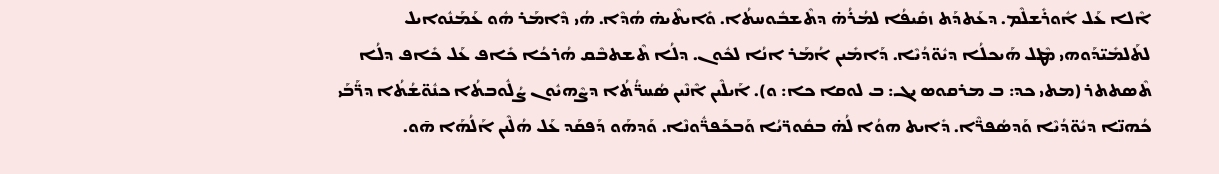ܐܶܠܐ ܥܰܠ ‌ܐܽܘܪܺܫܠܶܡ. ܕܥܰܬܕܰܬ ܙܩܺܝܦܳܐ ܠܡܳܪܳܗ̇ ܕܬܶܫܒܽܘܚܬܳܐ. ܘܺܐܝܬܶܝܗ̇ ܗܳܕܶܐ. ܗܳܝ ܕܶܐܡܰܪ ܗܽܘ ܥܰܡܰܢܽܘܐܝܠ ܠܬܰܠܡܺܝ̈ܕܰܘܗܝ ܡܶܛܠ ܗܰܝܟܠܳܐ ܕܝܽܘ̈ܕܳܝܶܐ. ܕܰܐܡܺܝܢ ܐܳܡܰܪ ܐܢܳܐ ܠܟܽܘܢ. ܕܠܳܐ ܬܶܫܬܒܶܩ ܗܳܪܟܳܐ ܟܺܐܦ ܥܰܠ ܟܺܐܦ ܕܠܳܐ ܬܶܣܬܬܪ (ܡܬܝ ܟܕ: ܒ ܡܪܩܘܣ ܝܓ: ܒ ܠܘܩܐ ܟܐ: ܘ). ܐܰܝܠܶܝܢ ܐܶܢܶܝܢ ܣܳܚܪ̈ܳܬܳܐ ܕܨܶܗܝܽܘܢ ܨܳܠܽܘܒܬܳܐ ܟܢܽܘ̈ܫܳܬܳܐ ܕܪ̈ܰܒܰܝ ܟܳܗܢ̈ܐ ܕܝܽܘ̈ܕܳܝܶܐ ܘܰܕܣܳܦܪ̈ܶܐ. ܕܺܐܝܬ ܗܘܳܐ ܠܳܗ̇ ܒܩܽܘܪ̈ܝܳܐ ܘܰܒܟܰܦܪ̈ܽܘܢܶܐ. ܘܰܕܗܰܘ ܕܰܦܩܰܕ ܥܰܠ ܗܳܠܶܝܢ ܐܰܠܳܗܰܐ ܗ̄ܘ.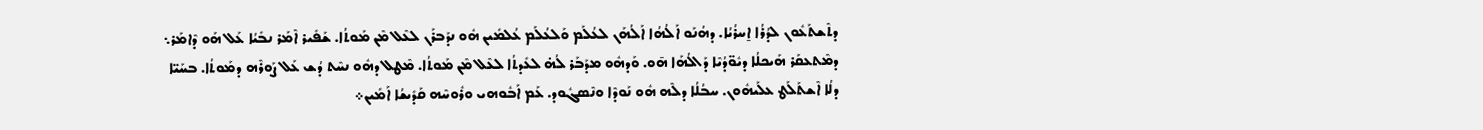ܕܬܶܫܬܰܥܽܘܢ ܠܕܳܪܳܐ ܐ̱ܚܪܳܝܳܐ. ܕܗܳܢܰܘ ܐܰܠܳܗܳܐ ܐܰܠܳܗܰܢ ܠܥܳܠܰܡ ܘܰܠܥܳܠܰܡ ܥܳܠܡܺܝܢ ܗܽܘ ܢܕܰܒܪܰܢ ܠܥܶܠ ܡܶܢ ܡܰܘܬܳܐ. ܫܰܦܺܝܪ ܐܶܡܰܪ ܢܒܺܝܳܐ ܥܰܠ ܗܰܘ ܕܶܐܡܰܪ܆ ܕܡܶܬܥܩܰܪ ܗܰܝܟܠܳܐ ܕܝܽܘ̈ܕܳܝܶܐ ܕܰܐܠܳܗܰܐ ܗ̄ܘ. ܘܰܕܗܽܘ ܡܕܰܒܰܪ ܠܳܗ̇ ܠܥܺܕܬܳܐ ܠܥܶܠ ܡܶܢ ܡܰܘܬܳܐ. ܡܶܛܠ ܕܗܽܘ ܢܚܶܬ ܕܳܫ ܥܰܠ ܨܰܘܪܶܗ ܕܡܰܘܬܳܐ. ܒܚܰܝ̈ܐ ܕܠܳܐ ܐܶܫܬܰܠܰܛ ܥܠܰܝܗܽܘܢ. ܚܒܳܠܳܐ ܕܠܶܗ ܗܽܘ ܢܰܘܕܶܐ ܘܢܶܣܓܽܘܕ. ܥܰܡ ܐܰܒܽܘܗܝ ܘܪܽܘܚܶܗ ܩܰܕܺܝܫܳܐ ܐܰܡܺܝܢ܀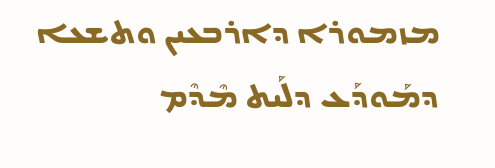ܡܙܡܘܪܐ ܕܐܪܒܥܝܢ ܘܬܫܥܐ
ܕܡܰܘܕܰܥ ܕܠܰܝܬ ܡܶܕܶܡ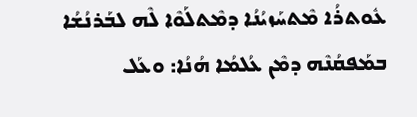ܥܽܘܬܪܳܐ ܡܶܬܚܰܙܝܳܢܳܐ ܕܡܶܬܠܰܘܶܐ ܠܶܗ ܠܒܰܪܢܳܫܳܐ ܒܡܰܦܩܳܢܶܗ ܕܡܶܢ ܥܳܠܡܳܐ ܗܳܢܳܐ: ܘܥܰܠ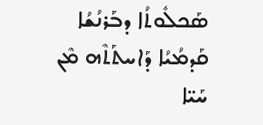ܣܰܟܠܽܘܬܳܐ ܕܒܰܪܢܳܫܳܐ ܩܰܕܡܳܝܳܐ ܕܰܐܚܬܰܬܶܗ ܡܶܢ ܚܰܝ̈ܐ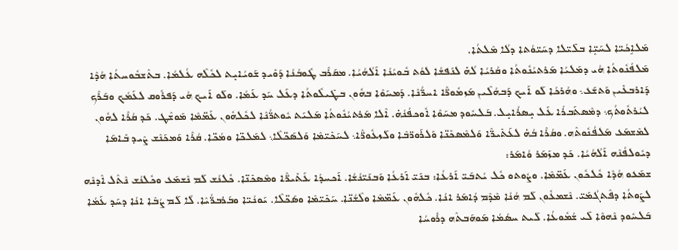ܡܰܠܐܱܟܳܝ̈ܐ ܠܚܰܝܷ̈ܐ ܒܠܺܝ̈ܠܐ ܕܚܰܝ̈ܘܳܬܐ ܕܠܳܐ ܡܶܠܬܳܐ.
ܡܰܠܦܳܢܽܘܬܳܐ ܗܳܝ ܕܡܰܠܝܳܐ ܡܰܪܬܝܳܢܽܘܬܳܐ ܘܩܳܪܝܳܐ ܠܳܗ̇ ܠܢܰܦܫܳܐ ܠܘܳܬ ܒܽܘܝܳܢܳܐ ܐܰܠܳܗܳܝܳܐ. ܡܩܰܪܶܒ ܛܽܘܒܳܢܳܐ ܕܰܘܺܝܕ ܫܰܘܝܳܐܝ̣ܬ ܠܟܽܠܶܗ ܥܳܠܡܳܐ. ܒܬܶܫܒܽܘܚܬܳܐ ܗܳܕܶܐ ܕܰܐܪܒܥܺܝܢ ܘܰܬܫܰܥ܆ ܘܗܳܪܟܳܐ ܠܰܘ ܐܰܝܟ ܕܰܒܗܳܠܶܝܢ ܡܰܙܡܽܘܪ̈ܶܐ ܐܚܪ̈ܳܢܶܐ. ܕܰܡܚܰܘܶܐ ܒܗܽܘܢ ܒܛܺܝܠܽܘܬܳܐ ܕܥܰܠ ܚܰܕ ܥܰܡܳܐ. ܘܠܰܘ ܐܰܝܟ ܗܳܝ ܕܰܦܪܽܘܩ ܠܥܰܡܳܟ ܘܒܰܪܶܟ ܠܝܳܪܬܽܘܬܳܟ܆ ܕܡܶܣܬܰܒܪܳܐ ܥܰܠ ܝ̣ܣܪܳܐܝ̣ܠ. ܒܰܠܚܽܘܕ ܡܚܰܘܶܐ ܐܽܘܟܦܳܢܳܗ̇. ܐܶܠܐ ܡܰܪܬܝܳܢܽܘܬܳܐ ܡܰܠܝܰܬ ܝܽܘܬܪ̈ܳܢܶܐ ܠܟܽܠܗܽܘܢ ܥܰܡ̈ܡܶܐ ܡܰܘܫܶܛ. ܟܰܕ ܩܳܪܶܐ ܠܗܽܘܢ ܠܡܶܫܡܰܥ ܡܰܠܦܳܢܽܘܬܶܗ. ܘܩܳܪܶܐ ܒܳܗ̇ ܠܥܰܬܺܝܪ̈ܶܐ ܘܰܠܡܶܣܟܺܢ̈ܐ ܘܰܠܪܰܘܪ̈ܒܶܐ ܘܠܰܙܥܽܘܪ̈ܶܐ܆ ܠܚܰܟܺܝ̈ܡܶܐ ܘܰܠܣܰܟ̈ܠܶܐ܆ ܠܡܰܠܟ̈ܐ ܘܡܳܟ̈ܐ. ܩܳܪܶܐ ܘܰܡܟܰܢܶܫ ܨܶܝܕ ܒܺܐܡܰܐ ܕܝܽܘܠܦܳܢܶܗ ܐܰܠܳܗܳܝܳܐ. ܟܰܕ ܡܙܰܡܰܪ ܘܳܐܡܰܪ:
ܫܡܰܥܘ ܗܳܕܶܐ ܟܽܠܟܽܘܢ ܥܰܡ̈ܡܶܐ. ܘܨܽܘܬܘ ܟܽܠ ܝܳܬܒܰܝ̈ ܐܰܪܥܳܐ: ܒܢܰܝ̈ ܐܰܪܥܳܐ ܘܰܒܢܰܝ̈ܢܳܫܳܐ. ܐܰܟܚܕܳܐ ܥܰܬܺܝܪ̈ܶܐ ܘܡܶܣܟܺܢ̈ܐ. ܟܽܠܢܳܫ ܠܰܡ ܢܶܫܡܰܥ ܘܟܽܠܢܳܫ ܢܶܬܶܠ ‌ܐܶܕܢܶܗ ܠܨܰܘܬܳܐ ܕܦܶܬܓܳܡܰܝ̈. ܢܶܫܡܥܽܘܢ ܠܰܡ ܗܳܢܳܐ ܡܶܕܶܡ ܕܳܐܡܰܪ ܐܢܳܐ. ܟܽܠܗܽܘܢ ܥܰܡ̈ܡܶܐ ܘܠܶܫܳܢ̈ܐ. ܚܰܟܺܝ̈ܡܶܐ ܘܣܰܟ̈ܠܶܐ. ܝܰܘܢܳܝ̈ܐ ܘܒܰܪܒܪ̈ܳܝܶܐ. ܠܳܐ ܠܰܡ ܨܳܒܶܐ ܐܢܳܐ ܕܚܰܕ ܥܰܡܳܐ ܒܰܠܚܽܘܕ ܢܶܗܘܶܐ ܠܺܝ ܫܳܡܽܘܥܳܐ. ܠܰܝܬ ܚܣܳܡܳܐ ܡܰܘܗܰܒܬܶܗ ܕܪܽܘܚܳܐ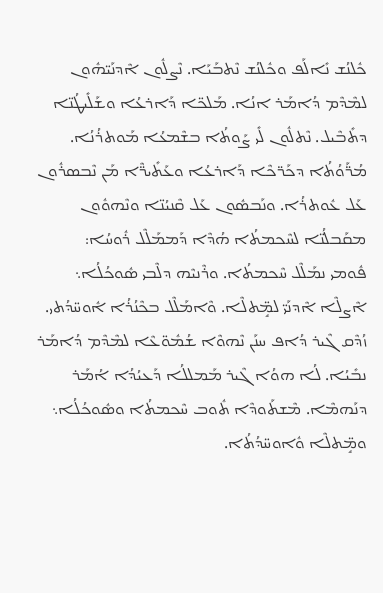ܟܽܠܢܳܫ ܢܺܐܠܰܦ ܘܟܽܠܢܳܫ ܢܶܬܒܰܝܰܐ. ܢܶܨܠܽܘܢ ܐܶܕܢܰܝ̈ܗܽܘܢ ܠܡܶܕܶܡ ܕܳܐܡܰܪ ܐܢܳܐ. ܡܰܠܟ̈ܐ ܕܰܐܪܥܳܐ ܘܫܰܠܺܝܛܳܢ̈ܐ ܕܬܺܒܶܝܠ. ܢܶܬܠܽܘܢ ܠܺܝ ܨܰܘܬܳܐ ܒܫܶܡܥܳܐ ܡܰܘܬܪܳܢܳܐ. ܡܳܪ̈ܰܘܳܬܳܐ ܕܟܰܪ̈ܟܶܐ ܕܰܐܪܥܳܐ ܘܥܰܬܺܝܪ̈ܶܐ ܡܰܢ ܢܶܒܣܪܽܘܢ ܥܰܠ ܥܽܘܬܪܳܐ. ܘܢܰܒܣܽܘܢ ܥܰܠ ܩܶܢܝܳܢ̈ܐ ܘܢܶܗܘܽܘܢ ܡܩܰܒܠܳܢ̈ܐ ܠܚܶܟܡܬܳܐ ܗܳܕܶܐ ܕܰܡܡܰܠܶܠ ܪܽܘܚܳܐ:
ܦܽܘܡܝ ܢܡܰܠܶܠ ܚܶܟܡܬܳܐ. ܘܪܶܢܝܶܗ ܕܠܶܒܝ ܣܽܘܟܳܠܳܐ܆ ܐܶܨܠܶܐ ܐܶܕܢܰܝ̈ ܠܡܱ̈ܬܠܶܐ. ܘܶܐܡܰܠܶܠ ܒܟܶܢܳܪܳܐ ܐܽܘܚ̈ܕܳܬܝ. ܙܳܕܶܩ ܓܶܝܪ ܕܳܐܦ ܚܢܰܢ ܢܶܗܘܶܐ ܫܳܡܽܘ̈ܥܶܐ ܠܡܶܕܶܡ ܕܳܐܡܰܪ ܢܒܺܝܳܐ. ܠܳܐ ܗܘܳܐ ܓܶܝܪ ܡܰܡܠܠܳܐ ܕܰܥܝܳܕܳܐ ܐܳܡܰܪ ܕܢܰܗܡܶܐ. ܡܶܫܬܰܘܕܶܐ ܬܽܘܒ ܚܶܟܡܬܳܐ ܘܣܽܘܟܳܠܳܐ܆ ܘܡܱ̈ܬܠܶܐ ܘܽܐܘܚ̈ܕܳܬܳܐ.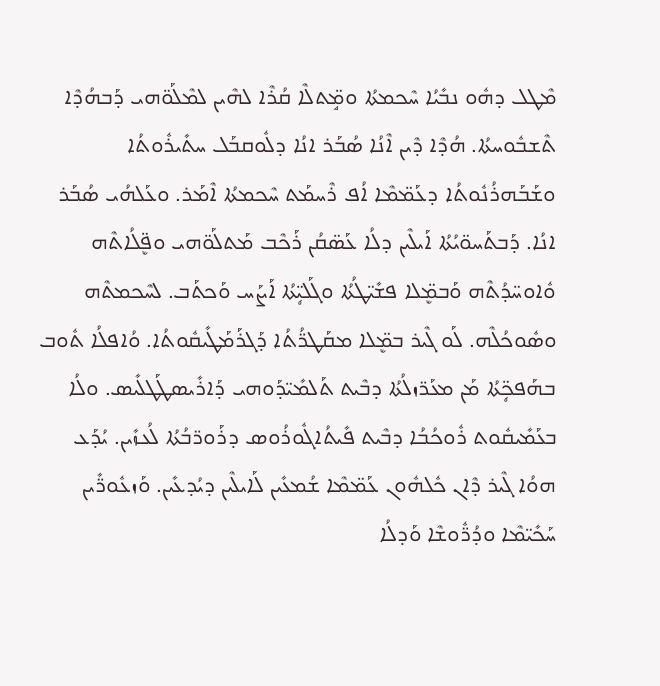ܡܶܛܠ ܕܗܽܘ ܢܒܺܝܳܐ ܚܶܟܡܬܳܐ ܘܡܱ̈ܬܠܶܐ ܩܳܪܶܐ ܠܗܶܝܢ ܠܡܶܠܰܘ̈ܗܝ ܕܰܒܗܳܕܶܐ ܬܶܫܒܽܘܚܬܳܐ. ܗܳܕܶܐ ܕܶܝܢ ܐܶܢܳܐ ܣܳܒܰܪ ܐܢܳܐ ܕܠܽܘܩܒܰܠ ܚܬܺܝܪܽܘܬܳܐ ܘܫܰܒܰܗܪܳܢܽܘܬܳܐ ܕܥܰܡ̈ܡܶܐ ܐܳܦ ܪܶܚܡܰܬ ܚܶܟܡܬܳܐ ܐܶܡܰܪ. ܘܥܰܠܗܳܝ ܣܳܒܰܪ ܐܢܳܐ. ܕܰܒܬܰܚܘ̈ܝܳܬܳܐ ܐܰܝܠܶܝܢ ܕܠܳܐ ܥܰܣ̈ܩܳܢ ܪܰܟܶܒ ܡܰܬܠܰܘ̈ܗܝ ܘܦܷ̈ܠܳܐܬܶܗ ܘܽܐܘܚ̈ܕܳܬܶܗ ܘܰܒܡܷ̈ܠܐ ܦܫܺܝ̈ܛܳܬܳܐ ܘܓܰܠܝܴ̈ܬܳܐ ܐܰܨܰܚ ܘܰܟܬܰܒ. ܠܚܶܟܡܬܶܗ ܘܣܽܘܟܳܠܶܗ. ܠܰܘ ܓܶܝܪ ܒܡܷ̈ܠܐ ܡܩܰܛܪ̈ܳܬܳܐ ܕܰܓܪܰܡܰܛܺܝܩܽܘܬܳܐ. ܘܳܐܦܠܳܐ ܬܽܘܒ ܒܗܰܦܟܴ̈ܬܳܐ ܡܰܢ ܡܥܰܪ̈ܙܠܳܬܳܐ ܕܒܶܝܬ ܬܰܠܡܺܝ̈ܕܰܘܗܝ ܕܰܐܪܺܝܣܛܰܛܠܺܝܣ. ܘܠܳܐ ܒܥܰܡܺܝܩܽܘܬ ܪܽܘܟܳܒܳܐ ܕܒܶܝܬ ܦܺܝܬܳܐܓܽܘܪܳܘܣ ܕܪܰܘܪ̈ܒܳܬܳܐ ܠܳܥܙܺܝܢ. ܝܳܕܰܥ ܗܘܳܐ ܓܶܝܪ ܕܶܐܢ ܟܽܠܗܽܘܢ ܥܰܡ̈ܡܶܐ ܫܳܡܥܺܝܢ ܠܰܐܝܠܶܝܢ ܕܝܳܕܥܺܝܢ. ܘܰܙܥܽܘܪ̈ܺܝܢ ܚܰܟܺܝ̈ܡܶܐ ܘܕܳܪ̈ܽܘܫܶܐ ܘܰܕܠܳܐ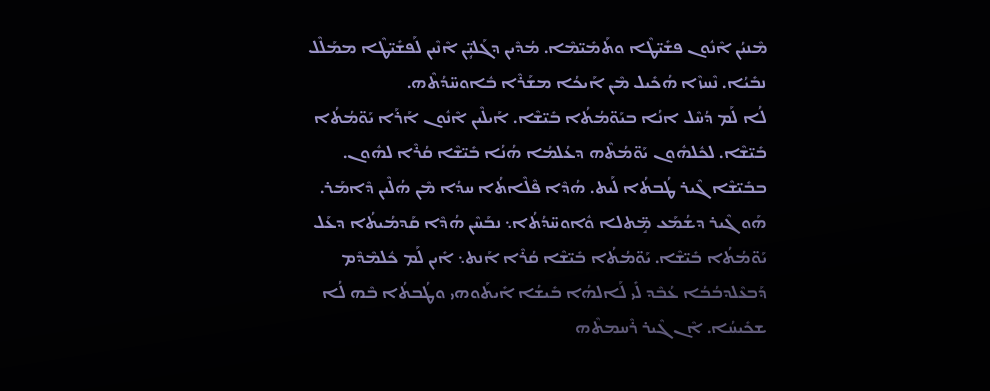ܡܶܢܝܳܢ ܐܶܢܽܘܢ ܦܫܺܝ̈ܛܶܐ ܘܬܰܡܺܝ̈ܡܶܐ. ܡܳܕܶܝܢ ܕܓܰܠܝܴ̈ܢ ܐܶܢܶܝܢ ܠܰܦܫܺܝ̈ܛܶܐ ܡܡܰܠܶܠ ܢܒܺܝܳܐ. ܢܶܚܙܶܐ ܗܳܟܺܝܠ ܡܶܢ ܐܰܝܟܳܐ ܡܫܰܪܶܐ ܒܽܐܘܚ̈ܕܳܬܶܗ.
ܠܳܐ ܠܰܡ ܕܳܚܶܠ‌ ܐܢܳܐ ܒܝܰܘ̈ܡܳܬܳܐ ܒܺܝ̈ܫܶܐ. ܐܰܝܠܶܝܢ ܐܶܢܽܘܢ ܐܰܪܰܐ ܝܰܘ̈ܡܳܬܳܐ ܒܺܝ̈ܫܶܐ. ܠܟܽܠܗܽܘܢ ܝܰܘ̈ܡܳܬܶܗ ܕܥܳܠܡܳܐ ܗܳܢܳܐ ܒܺܝ̈ܫܶܐ ܩܳܪܶܐ ܠܗܽܘܢ. ܒܒܺܝ̈ܫܶܐ ܓܶܝܪ ܛܳܒܬܳܐ ܠܰܝܬ. ܗܳܕܶܐ ܦܶܠܶܐܬܳܐ ܚܕܳܐ ܡܶܢ ܗܳܠܶܝܢ ܕܶܐܡܰܪ. ܗܰܘ ܓܶܝܪ ܕܫܳܡܰܥ ܡܱ̈ܬܠܐ ܘܽܐܘܚ̈ܕܳܬܳܐ܆ ܢܒܰܚܶܢ ܗܳܕܶܐ ܩܰܕܡܳܝܬܳܐ ܕܥܰܠ ܝܰܘ̈ܡܳܬܳܐ ܒܺܝ̈ܫܶܐ. ܝܰܘ̈ܡܳܬܳܐ ܒܺܝ̈ܫܶܐ ܩܳܪܶܐ ܐܰܢܬ܆ ܐܺܝܢ ܠܰܡ ܟܽܠܡܶܕܶܡ ܕܰܒܥܶܠܕܒܳܒܳܐ ܥܳܒܶܕ ܠܺܝ ܠܰܐܠܗܳܐ ܒܺܝܫܳܐ ܐܺܝܬܰܘܗܝ ܘܛܳܒܬܳܐ ܒܶܗ ܠܳܐ ܫܟܺܝܚܳܐ. ܐܶܢ ܓܶܝܪ ܪܶܚܡܬܶܗ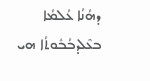ܕܗܳܢܳܐ ܥܳܠܡܳܐ ܒܥܶܠܕܒܳܒܽܘܬܳܐ ܗܝ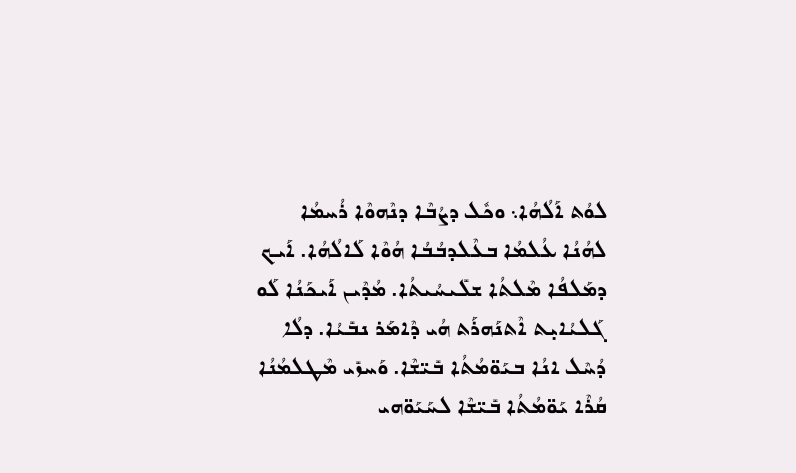ܠܘܳܬ ܐܰܠܳܗܳܐ܆ ܘܟܽܠ ܕܨܳܒܶܐ ܕܢܶܗܘܶܐ ܪܳܚܡܳܐ ܠܗܳܢܳܐ ܥܳܠܡܳܐ ܒܥܶܠܕܒܳܒܳܐ ܗܳܘܶܐ ܠܰܐܠܳܗܳܐ. ܐܰܝܟ ܕܡܰܠܦܳܐ ܡܶܠܬܳܐ ܫܠܺܝܚܳܝܬܳܐ. ܡܳܕܶܝܢ ܐܰܝܟܰܢܳܐ ܠܰܘ ܓܰܠܝܳܐܝ̣ܬ ܐܶܬܢܰܗܪܰܬ ܗܳܝ ܕܶܐܡܰܪ ܢܒܺܝܳܐ. ܕܠܳܐ ܕܳܚܶܠ‌ ܐܢܳܐ ܒܝܰܘ̈ܡܳܬܳܐ ܒܺܝ̈ܫܶܐ. ܘܰܚܙܺܝ ܡܶܛܠܡܳܢܳܐ ܩܳܪܶܐ ܝܰܘ̈ܡܳܬܳܐ ܒܺܝ̈ܫܶܐ ܠܚܰܝܰܘ̈ܗܝ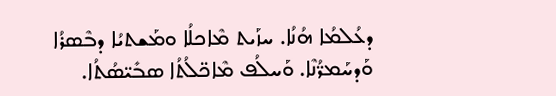ܕܥܳܠܡܳܐ ܗܳܢܳܐ. ܚܙܰܝܬ ܡܶܐܟܠܳܐ ܘܡܰܫܬܝܳܐ ܕܒܶܣܪܳܐ ܘܰܕܚܰܡܪ̈ܳܢܶܐ. ܘܰܚܠܳܦ ܡܶܐܟ̈ܠܳܬܳܐ ܣܒܺܝ̈ܣܳܬܳܐ.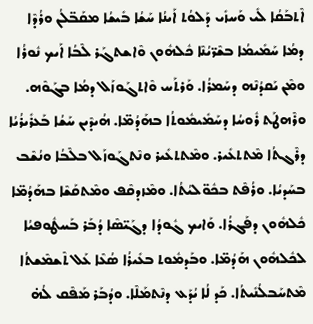ܐܶܬܒܰܩܳܐ ܠܺܝ ܘܰܚܙܺܝ ܕܰܠܘܳܬ ܐܰܝܢܳܐ ܚܰܫܳܐ ܒܺܝܫܳܐ ܡܩܰܒ̈ܠܳܢ ܘܪܳܕܶܐ ܕܡܳܐ ܚܰܡܺܝܡܳܐ ܒܫܶܪ̈ܝܳܢܶܐ ܟܽܠܗܽܘܢ ܘܶܐܫܬܓܰܪ ܠܶܒܳܐ ܐܰܝܟ ܢܽܘܪܳܐ ܘܡܶܢ ܝܰܩܕܳܢܶܗ ܕܚܰܡܪܳܐ. ܘܰܪܬܰܚ ܘܶܐܬܓܰܘܙܰܠ ܕܡܳܐ ܒܓܰܘܶܗ. ܘܪܶܗܛܰܬ ܪܽܘܚܳܐ ܕܚܰܡܺܝܡܽܘܬܳܐ ܒܗܰܕܳܡ̈ܐ. ܗܳܝܕܶܝܢ ܚܰܫܳܐ ܒܰܥܪܺܝܪܳܝܳܐ ܕܪܶܓܬܳܐ ܡܶܬܬܥܺܝܪ. ܘܡܶܬܬܥܺܝܪ ܘܢܶܬܓܰܘܙܰܠ ܒܠܶܒܳܐ ܘܢܳܫܶܒ ܒܚܰܕܝܳܐ. ܘܪܳܦܶܬ ܒܟܽܘ̈ܠܝܳܬܳܐ. ܘܡܶܙܕܩܶܦ ܘܡܶܬܩܰܫܶܐ ܒܗܰܕܳܡ̈ܐ ܟܽܠܗܽܘܢ ܕܦܰܓܪܳܐ. ܘܰܐܝܟ ܓܽܘܕܳܐ ܕܓܰܝ̈ܣܶܐ ܕܳܒܰܪ ܒܰܚܛܽܘܦܝܳܐ ܠܟܽܠܗܽܘܢ ܗܰܕܳܡ̈ܐ. ܘܒܰܕܡܽܘܬ ܒܥܺܝܪܳܐ ܣܳܥܶܐ ܥܰܠ ܬܶܫܡܶܫܬܳܐ ܡܶܬܚܰܒܠܳܢܺܝܬܳܐ. ܟܰܕ ܠܳܐ ܝܳܕܰܥ ܕܢܶܬܡܰܠܶܐ. ܘܕܳܒܰܪ ܡܰܦܶܩ ܠܳܗ̇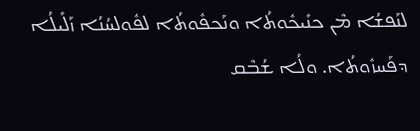ܠܢܰܦܫܳܐ ܡܶܢ ܟܢܺܝܟܽܘܬܳܐ ܘܢܰܟܦܽܘܬܳܐ ܠܦܽܘܠܚܳܢܳܐ ܙܰܠܺܝܠܳܐ ܕܦܰܚܙܽܘܬܳܐ. ܘܠܳܐ ܫܳܒܶܩ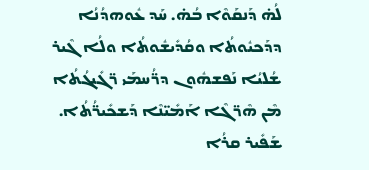ܠܳܗ̇ ܕܰܢܩܰܘܶܐ ܒܳܗ̇. ܚܰܕ ܥܽܘܗܕܳܢܳܐ ܕܕܰܟܝܽܘܬܳܐ ܘܩܳܕܺܝܫܽܘܬܳܐ ܘܠܳܐ ܓܶܝܪ ܫܳܠܝܳܐ ܢܰܦܫܗܽܘܢ ܕܪ̈ܳܚܡܰܝ ܪ̈ܓܺܝܓܳܬܳܐ ܡܶܢ ܗܶܪ̈ܓܶܐ ܐܰܡܺܝ̈ܢܶܐ ܕܰܫܟܺܝܪ̈ܳܬܳܐ. ܫܰܦܺܝܪ ܩܪܳܐ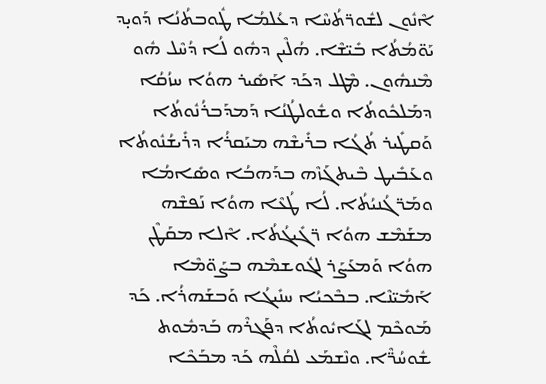ܐܶܢܽܘܢ ܠܫܽܘܪ̈ܬܳܚܶܐ ܕܥܳܠܡܳܐ ܛܽܘܒܬܳܢܳܐ ܕܰܘܝ̣ܕ ܝܰܘ̈ܡܳܬܳܐ ܒܺܝ̈ܫܶܐ. ܗܳܠܶܝܢ ܕܗܽܘ ܠܳܐ ܕܳܚܶܠ ܗܽܘ ܡܶܢܗܽܘܢ. ܡܶܛܠ ܕܟܰܕ ܐܰܣܺܝܪ ܗܘܳܐ ܚܙܳܩܳܐ ܕܡܰܠܟܽܘܬܳܐ ܘܫܽܘܠܛܳܢܳܐ ܕܰܡܕܰܒܪܳܢܽܘܬܳܐ ܘܰܩܛܺܝܪ ܬܳܓܳܐ ܒܪܺܝܫܶܗ ܡܝܰܩܪܳܐ ܕܪܺܝܫܳܢܽܘܬܳܐ ܘܥܰܒܺܝܛ ܒܶܝܬܓܰܙܶܗ ܒܕܰܗܒܳܐ ܘܣܺܐܡܳܐ ܘܡܰܪ̈ܓܳܢܝܳܬܳܐ. ܠܳܐ ܛܳܥܶܐ ܗܘܳܐ ܢܰܦܫܶܗ ܡܫܰܡܶܫ ܗܘܳܐ ܪ̈ܓܺܝܓܳܬܳܐ. ܐܶܠܐ ܡܩܰܛܶܢ ܗܘܳܐ ܘܰܡܥܰܨܰܪ ܠܓܽܘܫܡܶܗ ܒܨܰܘ̈ܡܶܐ ܐܰܡܺܝ̈ܢܶܐ. ܒܒܶܟܝܳܐ ܚܢܺܝܓܳܐ ܘܰܒܫܰܗܪܳܐ. ܟܰܕ ܡܰܘܟܶܡ ܠܓܰܐܝܽܘܬܳܐ ܕܦܰܓܪܶܗ ܒܰܕܡܽܘܬ ܫܽܘܚܳܪ̈ܶܐ. ܘܢܶܫܡܰܥ ܠܩܳܠܶܗ ܟܰܕ ܡܒܰܟܶܐ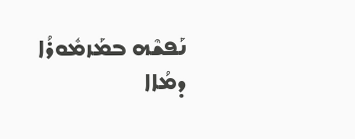ܢܰܦܫܶܗ ܒܡܰܙܡܽܘܪܳܐ ܕܡܳܐܐ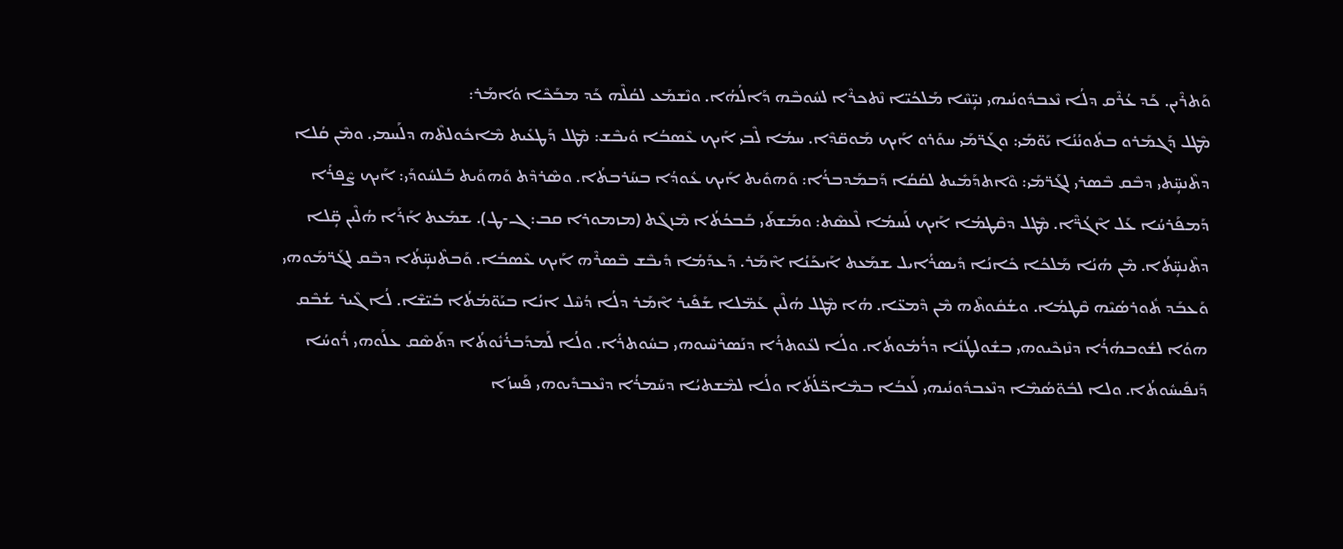ܘܰܬܪܶܝܢ. ܟܰܕ ܥܳܪܶܩ ܕܠܳܐ ܢܶܥܒܕܽܘܢܳܝܗܝ ܢܝܴ̈ܚܶܐ ܡܰܠܟܳܝ̈ܐ ܢܶܬܟܪܶܐ ܠܚܽܘܒܶܗ ܕܰܐܠܳܗܳܐ. ܘܢܶܫܡܰܥ ܠܩܳܠܶܗ ܟܰܕ ܡܒܰܟܶܐ ܘܳܐܡܰܪ:
ܡܶܛܠ ܕܰܓܡܰܪܘ ܒܬܽܘܢܳܢܳܐ ܝܰܘ̈ܡܰܝ: ܘܓܰܪ̈ܡܰܝ ܚܘܰܪܘ ܐܰܝܟ ܡܰܘܩ̈ܕܶܐ. ܚܡܳܐ ܠܶܒܝ ܐܰܝܟ ܥܶܣܒܳܐ ܘܺܝܒܶܫ: ܡܶܛܠ ܕܰܛܥܺܝܬ ܡܶܐܟܽܘܠܬܶܗ ܕܠܰܚܡܝ. ܘܡܶܢ ܩܳܠܐ ܕܬܶܢܚܴ̈ܬܝ ܕܒܶܩ ܒܶܣܪܝ ܠܓܰܪ̈ܡܰܝ: ܘܶܐܬܕܰܡܺܝܬ ܠܩܳܩܳܐ ܕܰܒܡܰܕܒܪܳܐ: ܘܰܗܘܺܝܬ ܐܰܝܟ ܥܽܘܕܳܐ ܒܚܰܪܒܬܳܐ. ܘܣܶܪܕܶܬ ܘܰܗܘܰܝܬ ܒܰܠܚܽܘܕܰܝ: ܐܰܝܟ ܨܶܦܪܳܐ ܕܰܡܦܰܪܚܳܐ ܥܰܠ ‌ܐܶܓܳܪ̈ܶܐ. ܡܶܛܠ ܕܩܶܛܡܳܐ ܐܰܝܟ ܠܰܚܡܳܐ ܠܶܥܣܶܬ: ܘܡܰܫܬܰܝ ܒܰܒܟܳܬܳܐ ܡܶܙܓܶܬ (ܡܙܡܘܪܐ ܩܒ: ܓ-ܛ). ܫܡܰܥܬ ܐܰܪܰܐ ܗܳܠܶܝܢ ܩܴ̈ܠܐ ܕܬܶܢܚܴ̈ܬܳܐ. ܡܶܢ ܗܳܢܳܐ ܡܰܠܟܳܐ ܟܺܐܢܳܐ ܕܺܝܣܪܳܐܝܠ ܫܡܰܥܬ ܐܰܝܟܰܢܳܐ ܐܶܡܰܪ. ܕܰܥܕܰܡܳܐ ܕܺܝܒܶܫ ܒܶܣܪܶܗ ܐܰܝܟ ܥܶܣܒܳܐ. ܘܰܒܬܶܢܚܴ̈ܬܳܐ ܕܒܶܩ ܠܓܰܪ̈ܡܰܘܗܝ ܘܰܥܒܰܕ ܬܽܘܪܣܳܝܶܗ ܩܶܛܡܳܐ. ܘܫܳܩܽܘܬܶܗ ܡܶܢ ܕܶܡܥ̈ܐ. ܗܳܐ ܡܶܛܠ ܗܳܠܶܝܢ ܥܰܡ̈ܠܐ ܫܰܦܺܝܪ ܐܶܡܰܪ ܕܠܳܐ ܕܳܚܶܠ‌ ܐܢܳܐ ܒܝܰܘ̈ܡܳܬܳܐ ܒܺܝ̈ܫܶܐ. ܠܳܐ ܓܶܝܪ ܫܳܒܶܩ ܗܘܳܐ ܠܫܽܘܒܗܳܪܳܐ ܕܢܶܙܟܶܝܘܗܝ ܒܫܽܘܠܛܳܢܳܐ ܕܪܳܡܽܘܬܳܐ. ܘܠܳܐ ܠܥܽܘܬܪܳܐ ܕܢܰܣܪܚܶܝܘܗܝ ܒܚܽܘܬܪܳܐ. ܘܠܳܐ ܠܰܡܕܰܒܪܳܢܽܘܬܳܐ ܕܬܰܣܶܩ ܥܠܰܘܗܝ ܪܽܘܚܳܐ ܕܰܢܦܺܝܚܽܘܬܳܐ. ܘܠܐ ܠܒܽܘ̈ܣܳܡܶܐ ܕܢܶܥܒܕܽܘܢܳܝܗܝ ܠܰܥܒܳܐ ܒܡܶܐܟ̈ܠܳܬܳܐ ܘܠܳܐ ܠܡܶܫܬܝܳܐ ܕܚܰܡܪܳܐ ܕܢܶܥܒܕܺܝܘܗܝ ܦܰܚܙܳܐ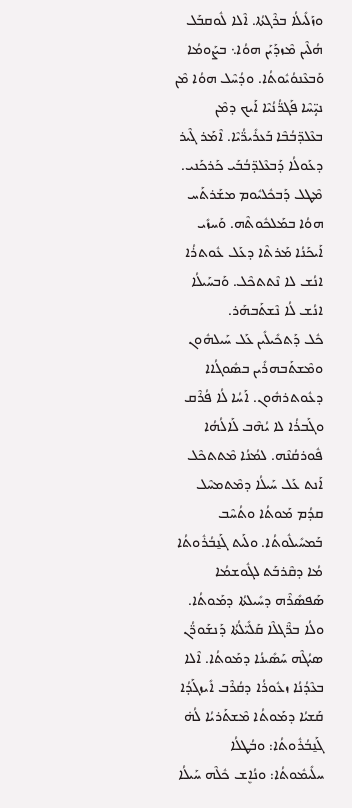ܘܙܰܠܺܝܠܳܐ ܒܪܶܓܬܳܐ. ܐܶܠܐ ܠܽܘܩܒܰܠ ܗܳܠܶܝܢ ܡܶܙܕܰܝܰܢ ܗܘܳܐ܆ ܒܨܰܘܡܳܐ ܘܰܒܥܶܢܘܳܝܽܘܬܳܐ. ܘܕܳܚܶܠ ܗܘܳܐ ܡܶܢ ܢܝܴ̈ܚܶܐ ܦܰܓܪ̈ܳܢܳܝܶܐ ܐܰܝܟ ܕܡܶܢ ܒܥܶܠܕ̈ܒܳܒܶܐ ܒܰܥܪܺܝܪ̈ܳܝܶܐ. ܐܶܡܰܪ ܓܶܝܪ
ܕܥܰܘܠܳܐ ܕܰܒܥܶܠܕ̈ܒܳܒܰܝ ܟܰܪܟܰܢܝ. ܡܶܛܠ ܕܰܒܟܽܠܝܽܘܡ ܡܫܰܪܬܰܚ ܗܘܳܐ ܒܡܰܠܟܽܘܬܶܗ. ܘܰܚܙܺܝ ܐܰܝܟܰܢܳܐ ܡܰܪܬܶܐ ܕܥܰܠ ܥܽܘܬܪܳܐ ܐܢܳܫ ܠܐ ܢܶܬܬܟܶܠ. ܘܰܒܚܰܝܠܳܐ ܐܢܳܫ ܠܳܐ ܢܶܫܬܰܒܗܰܪ.
ܟܽܠ ܕܰܬܟܺܝܠܺܝܢ ܥܰܠ ܚܰܝܠܗܽܘܢ ܘܡܶܫܬܰܒܗܪܺܝܢ ܒܣܽܘܓܳܐܐ ܕܥܽܘܬܪܗܽܘܢ. ܐܰܚܳܐ ܠܳܐ ܦܳܪܶܩ ܘܓܰܒܪܳܐ ܠܐ ܝܳܗܶܒ ܠܰܐܠܳܗܳܐ ܦܽܘܪܩܳܢܶܗ. ܠܡܳܢܳܐ ܡܶܬܬܟܶܠ ܐܰܢܬ ܥܰܠ ܚܰܝܠܳܐ ܕܡܶܬܡܚܶܠ ܩܕܳܡ ܡܰܘܬܳܐ ܘܬܳܚܶܒ ܒܰܡܚܺܝܠܽܘܬܳܐ. ܘܠܰܝܬ ܓܰܢ̱ܒܳܪܽܘܬܳܐ ܡܳܐ ܕܩܶܪܒܰܬ ܠܓܽܘܫܡܳܐ ܣܰܦܣܺܪܶܗ ܕܚܺܝܠܬܳܐ ܕܡܰܘܬܳܐ. ܘܠܳܐ ܒܪ̈ܶܓܠܶܐ ܩܰܠܺܝ̈ܠܳܬܳܐ ܕܰܢܫܰܘܪ̈ܳܢ ܣܝܳܓܶܗ ܚܰܣܺܝܢܳܐ ܕܡܰܘܬܳܐ. ܐܶܠܐ ܒܥܶܕܳܢܳܐ ܙܥܽܘܪܳܐ ܕܩܳܪܶܒ ܐܺܝܙܓܰܕܳܐ ܩܰܫܝܳܐ ܕܡܰܘܬܳܐ ܡܶܫܬܰܪܝܳܐ ܠܳܗ̇ ܓܰܢ̱ܒܳܪܽܘܬܳܐ: ܘܒܳܛܠܳܐ ܚܠܺܝܡܽܘܬܳܐ: ܘܢܳܐܷܫ ܟܽܠܶܗ ܚܰܝܠܳܐ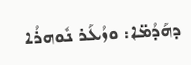ܕܗܰܕܳܡ̈ܐ: ܘܙܳܥܰܪ ܢܽܘܗܪܳܐ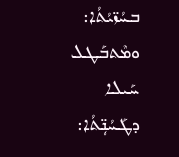ܒܚܳܙ̈ܝܳܬܳܐ: ܘܡܶܬܒܰܛܠ ܚܰܝܠܐ ܕܛܰܚܳܢܴ̈ܬܳܐ: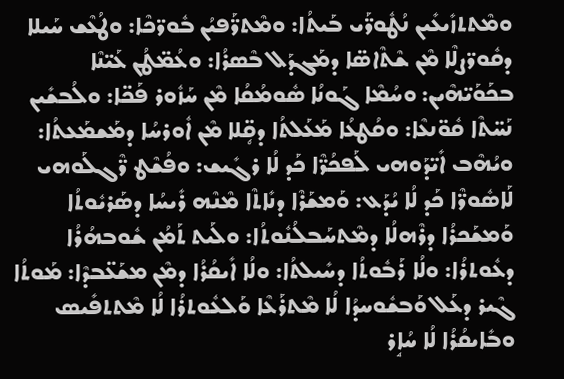ܘܡܶܬܬܙܺܝܥܺܝܢ ܢܳܛܽܘܪ̈ܰܝ ܒܰܝܬܳܐ: ܘܡܶܬܪ̈ܰܦܝܳܢ ܒܽܘܪ̈ܟܶܐ: ܘܛܳܥܶܫ ܚܰܝܠܐ ܕܩܽܘܪ̈ܨܠܶܐ ܡܶܢ ܫܶܬܶܐܣ̈ܐ ܕܡܰܓܕܰܠ ܒܶܣܪܳܐ: ܘܥܳܡ̈ܛܳܢ ܥܰܝ̈ܢܶܐ ܒܟܰܘܰܝ̈ܗܶܝܢ: ܘܚܳܡܶܐ ܓܰܘܢܳܐ ܣܽܘܡܳܩܳܐ ܡܶܢ ܚܰܙܽܘܪ ܦܰܟ̈ܐ: ܘܠܳܒܫܺܝܢ ܢܰܚ̈ܬܶܐ ܩܽܘ̈ܢܥܶܐ: ܘܩܳܛܥܳܐ ܡܰܥܰܠܬܳܐ ܕܩܴ̈ܠܐ ܡܶܢ ܐܽܘܪܚܳܐ ܕܡܰܫܡܰܥܬܳܐ: ܘܝܳܗܶܒ ܐܺܝ̈ܕܰܘܗܝ ܠܰܦܟܳܪ̈ܶܐ ܟܰܕ ܠܳܐ ܪܓܺܝܫ: ܘܦܳܫܶܛ ܪ̈ܶܓܠܰܘܗܝ ܠܰܐܣܽܘܪ̈ܶܐ ܟܰܕ ܠܳܐ ܝܳܕܰܥ: ܘܰܡܫܰܪܶܐ ܕܢܺܐܬܶܐ ܡܶܢܶܗ ܪܺܝܚܳܐ ܕܣܰܪܝܽܘܬܳܐ ܘܰܡܫܰܟܪܳܐ ܕܪܶܗܠܳܐ ܕܡܶܬܚܰܒܠܳܢܽܘܬܳܐ: ܘܠܰܝܬ ܬܰܡܳܢ ܫܽܘܒܗܳܪܳܐ ܕܥܽܘܬܪܳܐ: ܘܠܳܐ ܪܰܒܽܘܬܳܐ ܕܚܺܝܠܬܳܐ: ܘܠܳܐ ܐܺܝܩܳܪܳܐ ܕܡܶܢ ܡܫܰܥ̈ܒܕܶܐ: ܡܰܘܬܳܐ ܓܶܝܪ ܕܥܰܠ ܘܰܒܫܽܘܚܕܳܐ ܠܳܐ ܡܶܬܪܰܥܶܐ ܘܰܠܥܽܘܬܪܳܐ ܠܳܐ ܡܶܬܬܦܺܝܣ ܘܒܺܐܝܩܳܪܳܐ ܠܳܐ ܚܳܐܱܪ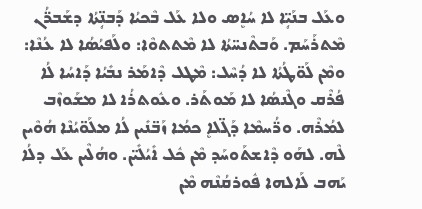ܘܥܰܠ ܒܢܰܝܴ̈ܐ ܠܐ ܚܳܐܷܣ ܘܠܐ ܥܰܠ ܒܶܟܝܳܐ ܕܰܒܢܴ̈ܬܳܐ ܕܫܰܒܪ̈ܳܢ ܡܶܬܪܰܚܰܡ. ܘܰܒܬܶܢܚ̈ܬܳܐ ܠܐ ܡܶܬܬܘܶܐ: ܘܠܰܦܝܳܣܳܐ ܠܐ ܥܳܢܶܐ: ܘܡܶܢ ܠܰܘ̈ܛܳܬܳܐ ܠܐ ܕܳܚܶܠ: ܡܶܛܠ ܕܶܐܡܰܪ ܢܒܺܝܳܐ ܕܰܐܚܳܐ ܠܳܐ ܦܳܪܶܩ ܘܓܶܢܣܳܐ ܠܐ ܡܰܘܬܰܪ. ܘܥܽܘܬܪܳܐ ܠܐ ܡܫܰܘܙܶܒ ܠܡܳܪܶܗ. ܘܪ̈ܳܚܡܶܐ ܕܰܓ̈ܠܐܷ ܟܡܳܐ ܙܰܒ̈ܢܺܝܢ ܠܳܐ ܡܠܰܘ̈ܝܳܢܶܐ ܗܳܘܶܝܢ ܠܶܗ. ܠܗܰܘ ܕܶܐܫܬܰܘܚܰܕ ܡܶܢ ܟܽܠ ‌ܐܺܝܳܠܺܝ̈ܢ. ܘܗܳܠܶܝܢ ܥܰܠ ܕܠܳܐ ܝܰܗܒ ܠܰܐܠܗܐ ܦܽܘܪܩܳܢܶܗ ܡܶܢ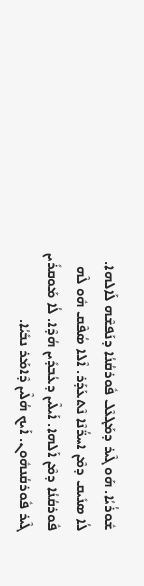ܫܽܘܪܳܝܳܐ. ܗܰܘ ܓܶܝܪ ܕܡܰܓܥܶܠ ܦܽܘܪܩܳܢܳܐ ܕܢܰܦܫܶܗ ܠܰܐܠܗܐ. ܠܳܐ ܣܢܺܝܩ ܕܡܶܢ ܐܚܪ̈ܳܢܶܐ ܢܶܬܥܰܕܰܪ. ܐܶܠܐ ܣܳܦܶܩ ܗܽܘ ܠܶܗ ܦܽܘܪܩܳܢܳܐ ܕܡܶܢ ܐܰܠܗܐ. ܐܰܝܠܶܝܢ ܕܥܳܒܕܺܝܢ ܗܳܕܶܐ. ܠܳܐ ܡܰܘܩܪܺܝܢ ܓܶܝܪ ܦܽܘܪܩܳܢܗܽܘܢ. ܐܰܝܟ ܗܳܠܶܝܢ ܕܶܐܡܰܪ ܢܒܺܝܳܐ.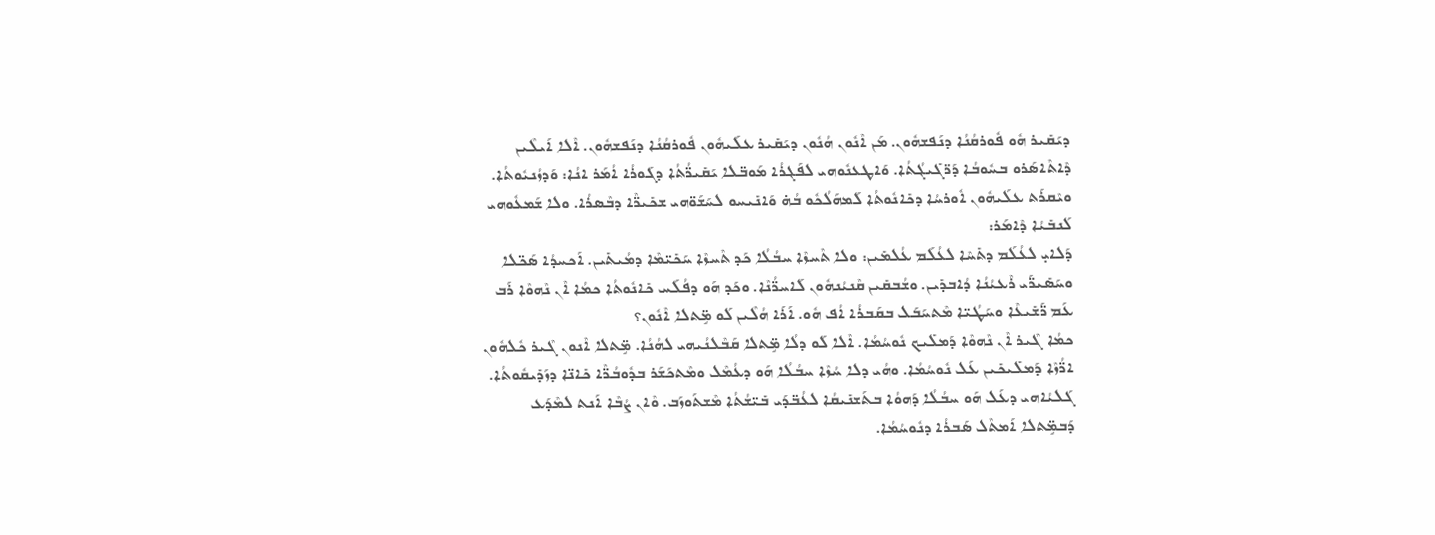ܕܝܰܩܺܝܪ ܗܽܘ ܦܽܘܪܩܳܢܳܐ ܕܢܰܦܫܗܽܘܢ. ܡܰܢ ܐܶܢܽܘܢ ܗܳܢܽܘܢ ܕܝܰܩܺܝܪ ܥܠܰܝܗܽܘܢ ܦܽܘܪܩܳܢܳܐ ܕܢܰܦܫܗܽܘܢ. ܐܶܠܐ ܐܰܝܠܶܝܢ ܕܶܐܬܶܐܣܰܪܘ ܒܚܽܘܒܳܐ ܕܰܪ̈ܓܺܝܓܳܬܳܐ. ܘܰܐܛܥܢܽܘܗܝ ܠܦܰܓܪܳܐ ܡܰܘܒ̈ܠܐ ܝܰܩܺܝܪ̈ܳܬܳܐ ܕܓܰܘܪܳܐ ܐܳܡܰܪ ܐܢܳܐ: ܘܰܕܙܳܢܝܽܘܬܳܐ. ܘܝܶܩܪܰܬ ܥܠܰܝܗܽܘܢ ܐܽܘܪܚܳܐ ܕܟܺܐܢܽܘܬܳܐ ܠܰܡܗܰܠܳܟܽܘ ܒܳܗ̇ ܘܰܐܢܺܝܚܘ ܠܚܰܫܰܘ̈ܗܝ ܫܟܺܝܪ̈ܶܐ ܕܒܶܣܪܳܐ. ܘܠܐ ܫܰܡܥܽܘܗܝ ܠܰܢܒܺܝܳܐ ܕܶܐܡܰܪ:
ܕܰܠܐܝ̣ ܠܥܳܠܰܡ ܕܬܺܚܶܐ ܠܥܳܠܰܡ ܥܳܠܡܺܝܢ: ܘܠܐ ܬܶܚܙܶܐ ܚܒܳܠܳܐ ܟܰܕ ܬܶܚܙܶܐ ܚܰܟܺܝ̈ܡܶܐ ܕܡܳܝܬܺܝܢ. ܐܰܟܚܕܳܐ ܣܰܟ̈ܠܐ ܘܚܰܣܺܝܪ̈ܰܝ ܪܶܥܝܳܢܳܐ ܕܳܐܒܕܺܝܢ. ܘܫܳܒܩܺܝܢ ܩܶܢܝܳܢܗܽܘܢ ܠܰܐܚܪ̈ܳܢܶܐ. ܘܟܰܕ ܗܰܘ ܕܦܳܠܰܚ ܟܺܐܢܽܘܬܳܐ ܟܡܳܐ ܐܶܢ ܢܶܗܘܶܐ ܪܰܒ ܥܰܡ ܪ̈ܰܫܺܝܥܶܐ ܘܚܰܛܳܝ̈ܐ ܡܶܬܚܰܒܰܠ ܒܩܰܒܪܳܐ ܐܳܦ ܗܽܘ. ܐܰܪܰܐ ܗܳܠܶܝܢ ܠܰܘ ܡܱ̈ܬܠܐ ܐܶܢܽܘܢ؟
ܟܡܳܐ ܓܶܝܪ ܐܶܢ ܢܶܗܘܶܐ ܕܰܡܠܺܝܟ ܢܽܘܚܳܡܳܐ. ܐܶܠܐ ܠܰܘ ܕܠܳܐ ܡܱ̈ܬܠܐ ܩܰܒܶܠܢܳܝܗܝ ܠܗܳܢܳܐ. ܡܱ̈ܬܠܐ ܐܶܢܘܢ ܓܶܝܪ ܟܽܠܗܽܘܢ ܐܪ̈ܳܙܶܐ ܕܰܡܠܺܝܟܺܝܢ ܥܰܠ ܢܽܘܚܳܡܳܐ. ܘܗܳܝ ܕܠܐ ܚܳܙܶܐ ܚܒܳܠܳܐ ܗܰܘ ܕܥܳܡܶܠ ܘܡܶܬܟܰܫܰܪ ܒܕܽܘܒܳܪ̈ܶܐ ܟܺܐܢ̈ܐ ܕܙܰܕܺܝܩܽܘܬܳܐ. ܓܰܠܝܳܐܗܝ ܕܥܰܠ ܗܰܘ ܚܒܳܠܳܐ ܕܰܗܘܳܐ ܒܬܰܫܢܺܝܩܳܐ ܠܥܳܒ̈ܕܰܝ ܒܺܝ̈ܫܳܬܳܐ ܡܶܫܬܰܘܙܰܒ. ܘܶܐܢ ܨܳܒܶܐ ܐܰܢܬ ܠܡܶܕܰܥ ܕܰܒܡܱ̈ܬܠܐ ܐܰܡܬܶܠ ܣܰܒܪܳܐ ܕܢܽܘܚܳܡܳܐ.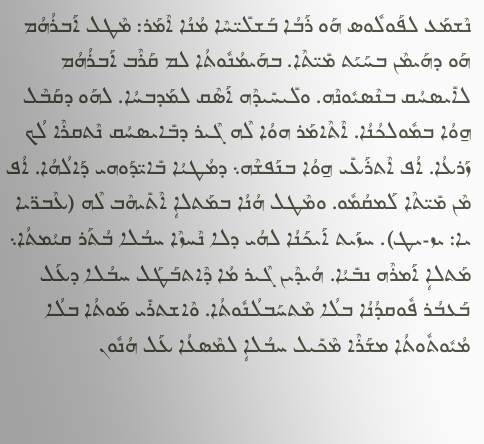ܢܶܫܡܰܥ ܠܦܰܘܠܽܘܣ ܗܰܘ ܪܰܒܳܐ ܒܰܫܠܺܝ̈ܚܶܐ ܡܳܢܳܐ ܐܶܡܰܪ: ܡܶܛܠ ‌ܐܰܒܪܳܗܳܡ ܗܰܘ ܕܗܰܝܡܶܢ ܒܚܰܝܰܬ ܡܺܝ̈ܬܶܐ. ܒܗܰܝܡܳܢܽܘܬܳܐ ܠܡ ܩܰܪܶܒ ܐܰܒܪܳܗܳܡ ܠܐܺܝܣܚܳܩ ܒܢܶܣܝܽܘܢܶܗ. ܘܠܺܝܚܺܝܕܶܗ ܐܰܣܶܩ ܠܡܰܕܒܚܳܐ. ܠܗܰܘ ܕܩܰܒܶܠ ܗ̱ܘܳܐ ܒܡܽܘܠܟܳܢܳܐ. ܐܶܬܶܐܡܰܪ ܗܘܳܐ ܠܶܗ ܓܶܝܪ ܕܒܺܐܝܣܚܳܩ ܢܶܬܩܪܶܐ ܠܳܟ ܙܰܪܥܳܐ. ܐܳܦ ܐܶܬܪܰܥܺܝ ܗ̱ܘܳܐ ܒܢܰܦܫܶܗ܆ ܕܡܳܛܝܳܐ ܒܺܐܝ̈ܕܰܘܗܝ ܕܰܐܠܳܗܳܐ. ܐܳܦ ܡܶܢ ܡܺܝ̈ܬܶܐ ܠܰܡܩܳܡܽܘ. ܘܡܶܛܠ ܗܳܢܳܐ ܒܡܰܬܠܐܴ ܐܶܬܺܝܗܶܒ ܠܶܗ (ܥܶܒܪ̈ܝܐ ܝܐ: ܝܙ-ܝܛ). ܚܙܰܝܬ ܐܰܝܟܰܢܳܐ ܠܗܳܝ ܕܠܐ ܢܶܚܙܶܐ ܚܒܳܠܐ ܒܳܬܰܪ ܩܝܳܡܬܳܐ܆ ܡܰܬܠܐܴ ܐܰܡܪܶܗ ܢܒܺܝܳܐ. ܗܳܝܕܶܝܢ ܓܶܝܪ ܡܳܐ ܕܶܐܬܒܰܛܰܠ ܚܒܳܠܐ ܕܥܰܠ ܒܰܥܒܳܪ ܦܽܘܩܕܳܢܳܐ ܒܠܳܐ ܡܶܬܚܰܒܠܳܢܽܘܬܳܐ. ܘܶܐܫܬܪܺܝ ܡܰܘܬܳܐ ܒܠܳܐ ܡܳܝܽܘܬܽܘܬܳܐ ܡܫܰܪܶܐ ܡܶܟܺܝܠ ܚܒܳܠܐܴ ܠܡܶܣܥܳܐ ܥܰܠ ܗܳܢܽܘܢ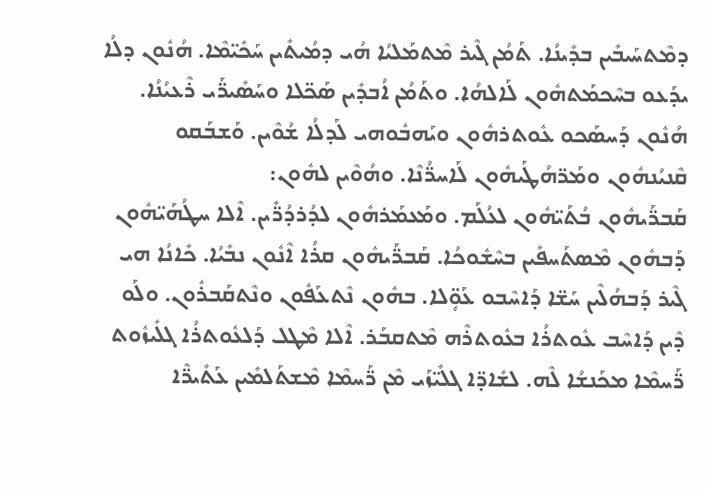ܕܡܶܬܚܰܝܒܺܝܢ ܒܕܺܝܢܳܐ. ܬܰܡܳܢ ܓܶܝܪ ܡܶܬܡܰܠܝܳܐ ܗܳܝ ܕܡܳܝܬܺܝܢ ܚܰܟܺܝ̈ܡܶܐ. ܗܳܢܽܘܢ ܕܠܳܐ ܝܕܰܥܘ ܒܚܶܟܡܰܬܗܽܘܢ ܠܰܐܠܗܳܐ. ܘܬܰܡܳܢ ܐܳܒܕܺܝܢ ܣܰܟ̈ܠܐ ܘܚܰܣܺܝܪ̈ܰܝ ܪܶܥܝܳܢܳܐ. ܗܳܢܽܘܢ ܕܰܚܣܰܟܘ ܥܽܘܬܪܗܽܘܢ ܘܝܰܗܒܽܘܗܝ ܠܰܕܠܳܐ ܫܳܘܶܝܢ. ܘܰܫܒܰܩܘ ܩܶܢܝܳܢܗܽܘܢ ܘܡܰܪ̈ܗܳܛܰܝܗܽܘܢ ܠܰܐܚܪ̈ܳܢܶܐ. ܘܗܳܘܶܝܢ ܠܗܽܘܢ:
ܩܰܒܪ̈ܰܝܗܽܘܢ ܒܳܬܰܝ̈ܗܽܘܢ ܠܥܳܠܰܡ. ܘܡܰܥܡܰܪܗܽܘܢ ܠܕܳܪܕܳܪ̈ܺܝܢ. ܐܶܠܐ ܚܛܳܗܰܝ̈ܗܽܘܢ ܕܰܒܗܽܘܢ ܡܶܣܬܰܚܦܺܝܢ ܒܚܶܫܽܘܟܳܐ. ܩܰܒܪ̈ܰܝܗܽܘܢ ܩܪܳܐ ܐܶܢܽܘܢ ܢܒܺܝܳܐ. ܟܺܐܢܳܐ ܗܝ ܓܶܝܪ ܕܰܒܗܳܠܶܝܢ ܚܰܫ̈ܐ ܕܰܐܚܶܒܘ ܥܰܘܴ̈ܠܐ. ܒܗܽܘܢ ܢܶܬܥܰܦܽܘܢ ܘܢܶܬܩܰܒܪܽܘܢ. ܘܠܰܘ ܕܶܝܢ ܕܰܐܚܶܒ ܥܽܘܬܪܳܐ ܒܥܽܘܬܪܶܗ ܡܶܬܩܒܰܪ. ܐܶܠܐ ܡܶܛܠ ܕܰܠܥܽܘܬܪܳܐ ܓܠܺܝܙܽܘܬ ܪ̈ܰܚܡܶܐ ܡܟܰܢܫܳܐ ܠܶܗ. ܠܫܺܐܕ̈ܐ ܓܠܺܝ̈ܙܰܝ ܡܶܢ ܪ̈ܰܚܡܶܐ ܡܶܫܬܰܠܡܺܝܢ ܥܰܬܺܝܪ̈ܶܐ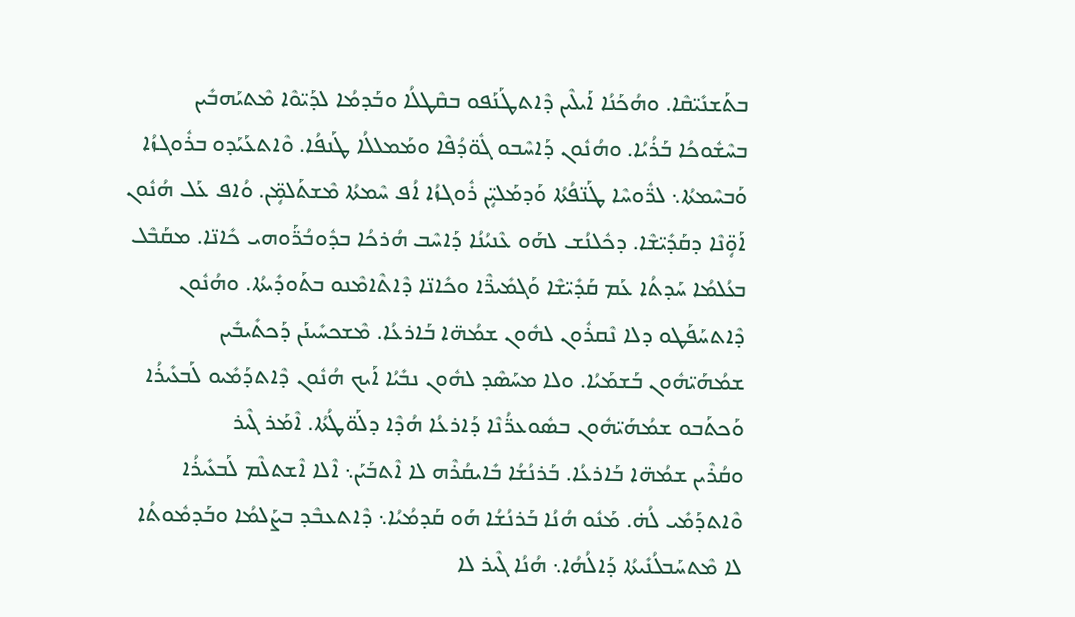ܒܬܰܫܢܺܝ̈ܩܶܐ. ܘܗܳܟܰܢܳܐ ܐܰܝܠܶܝܢ ܕܶܐܬܛܰܢܰܦܘ ܒܩܶܛܠܳܐ ܘܒܰܕܡܳܐ ܠܕܰܝ̈ܘܶܐ ܡܶܬܝܰܗܒܺܝܢ ܒܚܶܫܽܘܟܳܐ ܒܰܪܳܝܳܐ. ܘܗܳܢܽܘܢ ܕܰܐܚܶܒܘ ܓܽܘ̈ܕܳܦܶܐ ܘܡܰܡܠܠܳܐ ܛܰܢܦܳܐ. ܘܶܐܬܥܰܝܰܕܘ ܒܪܽܘܓܙܳܐ ܘܰܒܚܶܡܬܳܐ܆ ܠܪ̈ܽܘܚܶܐ ܛܰܢ̈ܦܳܬܳܐ ܘܰܕܡܰܠܝܴ̈ܢ ܪܽܘܓܙܳܐ ܐܳܦ ܚܶܡܬܳܐ ܡܶܫܬܰܠܡܴ̈ܢ. ܘܳܐܦ ܥܰܠ ܗܳܢܽܘܢ ܐܰܘܴ̈ܢܶܐ ܕܩܰܕܺܝ̈ܫܶܐ. ܕܟܽܠܢܳܫ ܠܗܰܘ ܥܶܢܝܳܢܳܐ ܕܰܐܚܶܒ ܗܳܪܟܳܐ ܒܕܽܘܒܳܪ̈ܰܘܗܝ ܟܺܐܢ̈ܐ. ܡܩܰܒܶܠ ܒܥܳܠܡܳܐ ܚܰܕܬܳܐ ܥܰܡ ܩܰܕܺܝ̈ܫܶܐ ܘܰܓܡܺܝܪ̈ܶܐ ܘܟܺܐܢ̈ܐ ܕܶܐܬܶܐܡܶܢܘ ܒܬܰܘܕܺܝܬܳܐ. ܘܗܳܢܽܘܢ ܕܶܐܬܚܰܦܰܛܘ ܕܠܐ ܢܶܩܪܽܘܢ ܠܗܽܘܢ ܫܡܳܗ̈ܐ ܒܰܐܪܥܳܐ. ܡܶܫܟܚܺܝܢܰܢ ܕܰܟܬܺܝܒܺܝܢ ܫܡܳܗܰܝ̈ܗܽܘܢ ܒܰܫܡܰܝܳܐ. ܘܠܐ ܡܚܰܣܶܕ ܠܗܽܘܢ ܢܒܺܝܳܐ ܐܰܝܟ ܗܳܢܽܘܢ ܕܶܐܬܕܰܡܺܝܘ ܠܰܒܥܺܝܪܳܐ ܘܰܟܬܰܒܘ ܫܡܳܗܰܝ̈ܗܽܘܢ ܒܣܽܘܥܪ̈ܳܢܶܐ ܕܰܐܪܥܳܐ ܗܳܕܶܐ ܕܠܰܘ̈ܛܳܬܳܐ. ܐܶܡܰܪ ܓܶܝܪ
ܘܩܳܪܶܝܢ ܫܡܳܗ̈ܐ ܒܰܐܪܥܳܐ. ܒܰܪܢܳܫܳܐ ܒܺܐܝܩܳܪܶܗ ܠܐ ܐܶܬܒܰܝܰܢ܆ ܐܶܠܐ ܐܶܫܬܠܶܡ ܠܰܒܥܺܝܪܳܐ ܘܶܐܬܕܰܡܺܝ ܠܳܗ̇. ܡܰܢܽܘ ܗܳܢܳܐ ܒܰܪܢܳܫܳܐ ܗܰܘ ܩܰܕܡܳܝܳܐ܆ ܕܶܐܬܥܒܶܕ ܒܨܰܠܡܳܐ ܘܒܰܕܡܽܘܬܳܐ ܠܐ ܡܶܬܚܰܒܠܳܢܺܝܬܳܐ ܕܰܐܠܳܗܳܐ܆ ܗܳܢܳܐ ܓܶܝܪ ܠܐ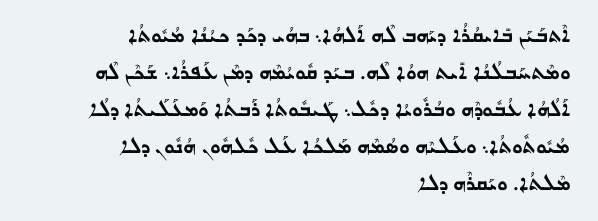ܐܶܬܒܰܝܰܢ ܒܺܐܝܩܳܪܳܐ ܕܝܰܗܒ ܠܶܗ ܐܰܠܗܳܐ܆ ܒܗܳܝ ܕܟܰܕ ܟܝܳܢܳܐ ܡܳܝܽܘܬܳܐ ܘܡܶܬܚܰܒܠܳܢܳܐ ܐܺܝܬ ܗܘܳܐ ܠܶܗ. ܒܝܰܕ ܩܽܘܝܳܡܶܗ ܕܡܶܢ ܥܰܦܪܳܐ܆ ܫܰܟܶܢ ܠܶܗ ܐܰܠܳܗܳܐ ܥܳܒܽܘܕܶܗ ܘܒܳܪܽܘܝܳܐ ܕܟܽܠ܆ ܛܰܝܒܽܘܬܳܐ ܪܰܒܬܳܐ ܘܰܡܥܰܠܰܝܬܳܐ ܕܠܳܐ ܡܳܝܽܘܬܽܘܬܳܐ܆ ܘܥܰܠܝܶܗ ܘܣܳܡܶܗ ܡܰܠܟܳܐ ܥܰܠ ܟܽܠܗܽܘܢ ܗܳܢܽܘܢ ܕܠܐ ܡܶܠܬܳܐ. ܘܝܰܩܪܶܗ ܕܠܐ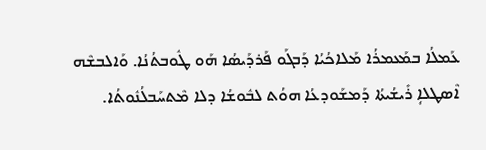ܥܰܡܠܳܐ ܒܡܰܥܡܪܳܐ ܡܰܠܐܟܳܝܳܐ ܕܰܒܓܰܘ ܦܰܪܕܰܝܣܳܐ ܗܰܘ ܛܽܘܒܬܳܢܳܐ. ܘܰܐܠܒܫܶܗ ܐܶܣܛܠܐܴ ܪܺܝܫܳܝܬܳܐ ܕܰܡܫܰܘܕܥܳܐ ܗܘܳܬ ܠܒܽܘܫܳܐ ܕܠܐ ܡܶܬܚܰܒܠܳܢܽܘܬܳܐ.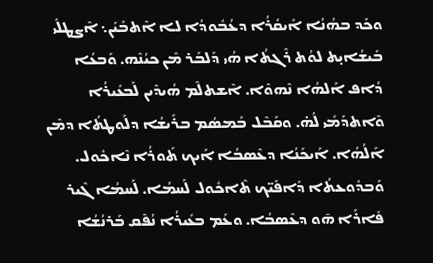ܘܟܰܕ ܒܗܳܢܳܐ ܐܺܝܩܳܪܳܐ ܕܥܳܒܽܘܕܳܐ ܠܐ ܐܶܬܒܰܝܰܢ܆ ܐܶܨܛܠܺܝ ܒܺܝܫܳܐܝ̣ܬ ܠܘܳܬ ܪܶܓܬܳܐ ܗܳܝ ܕܰܠܒܰܪ ܡܶܢ ܟܝܳܢܶܗ. ܘܰܒܥܳܐ ܕܳܐܦ ܐܰܠܗܳܐ ܢܶܗܘܶܐ. ܐܶܫܬܠܶܡ ܗܳܝܕܶܝܢ ܠܰܒܥܺܝܪܳܐ ܘܶܐܬܕܰܡܺܝ ܠܳܗ̇. ܘܩܰܒܶܠ ܒܰܡܣܳܡ ܒܪܺܝܫܳܐ ܕܠܰܘܛܬܳܐ ܕܡܶܢ ܐܰܠܳܗܳܐ. ܐܰܝܟܰܢܳܐ ܕܥܶܣܒܳܐ ܐܰܝܟ ܬܰܘܪܳܐ ܢܶܐܟܽܘܠ. ܘܰܒܕܽܘܥܬܳܐ ܕܰܐܦܰܝ̈ܟ ܬܶܐܟܽܘܠ ܠܰܚܡܳܐ. ܠܰܚܡܳܐ ܓܶܝܪ ܦܺܐܪܰܐ ܗ̄ܘ ܕܥܶܣܒܳܐ. ܘܥܰܡ ܒܥܺܝܪܳܐ ܢܳܦܶܩ ܒܰܪܢܳܫܳܐ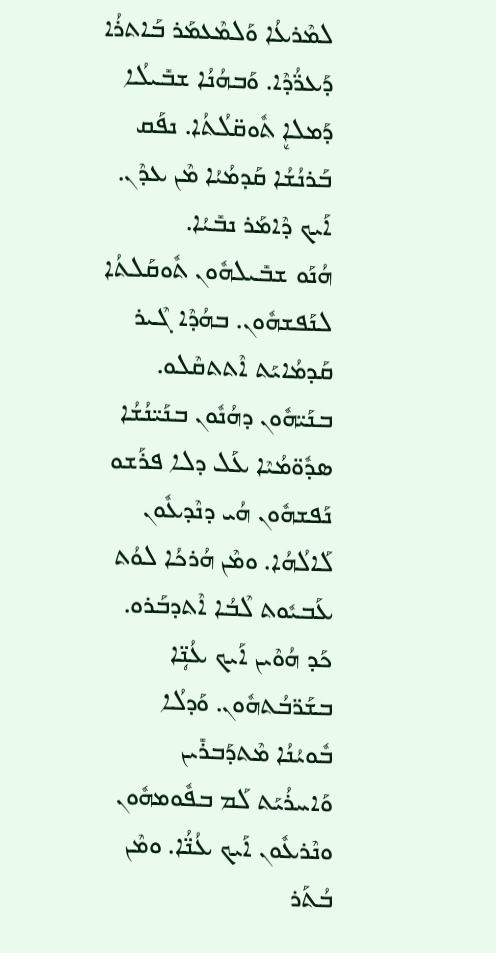ܠܡܶܪܥܳܐ ܘܰܠܡܶܥܡܰܪ ܒܰܐܬܪܳܐ ܕܰܥܪ̈ܳܕܶܐ. ܘܰܒܗܳܢܳܐ ܫܒܺܝܠܳܐ ܕܰܡܠܐܷ ܬܽܘܩ̈ܠܳܬܳܐ. ܢܦܰܩ ܒܰܪܢܳܫܳܐ ܩܰܕܡܳܝܳܐ ܡܶܢ ܥܕܶܢ. ܐܰܝܟ ܕܶܐܡܰܪ ܢܒܺܝܳܐ.
ܗܳܢܰܘ ܫܒܺܝܠܗܽܘܢ ܬܽܘܩܰܠܬܳܐ ܠܢܰܦܫܗܽܘܢ. ܒܗܳܕܶܐ ܓܶܝܪ ܩܰܕܡܳܐܝܰܬ ܐܶܬܬܩܶܠܘ. ܒܢܰܝ̈ܗܽܘܢ ܕܗܳܢܽܘܢ ܒܢܰܝ̈ܢܳܫܳܐ ܣܕܽܘ̈ܡܳܝܶܐ ܥܰܠ ܕܠܐ ܦܪܰܫܘ ܢܰܦܫܗܽܘܢ ܗܳܝ ܕܢܶܕܥܽܘܢ ܠܰܐܠܳܗܳܐ. ܘܡܶܢ ܗܳܪܟܳܐ ܠܘܳܬ ܥܰܒܝܽܘܬ ܠܶܒܳܐ ܐܶܬܕܒܰܪܘ. ܟܰܕ ܗܳܘܶܝܢ ܐܰܝܟ ܥܳܢܴ̈ܐ ܒܫܰܪ̈ܒܳܬܗܽܘܢ. ܘܰܕܠܳܐ ܒܽܘܝܳܢܳܐ ܡܶܬܕܰܒܪܺܝܢ
ܘܰܐܚܪܳܝܰܬ ܠܰܡ ܒܦܽܘܡܗܽܘܢ ܘܢܶܪܥܽܘܢ ܐܰܝܟ ܥܳܢ̈ܳܐ. ܘܡܶܢ ܒܳܬܰܪ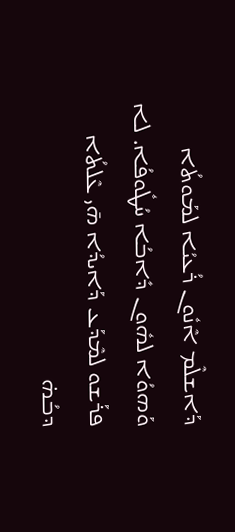ܕܰܐܫܠܶܡ ܐܶܢܽܘܢ ܪܳܥܝܳܐ ܠܡܰܘܬܳܐ ܘܰܗܘܳܐ ܠܗܽܘܢ ܕܺܐܒܳܐ ܚܳܛܽܘܦܳܐ. ܠܐ ܦܪܰܫܘ ܠܡܶܕܰܥ ܕܰܐܝܕܳܐ ܗ̄ܝ ܥܶܠܬܳܐ ܕܒܳܗ̇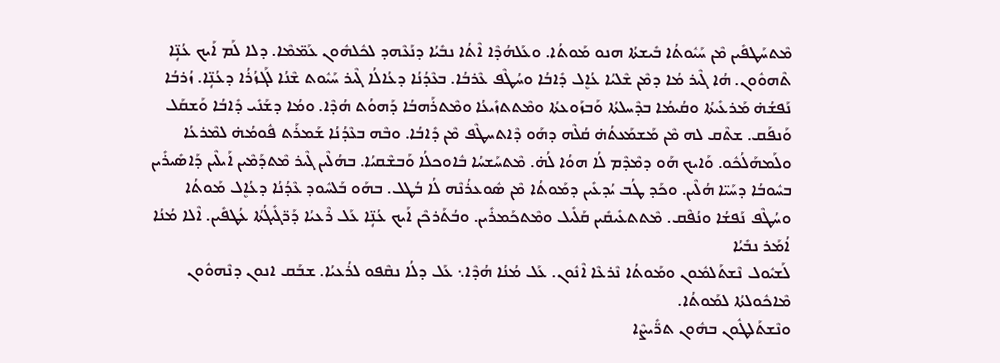ܡܶܬܚܰܛܦܺܝܢ ܡܶܢ ܚܰܝܽܘܬܳܐ ܒܺܝܫܬܳܐ ܗܢܘ ܡܰܘܬܳܐ. ܘܥܰܠܗܳܕܶܐ ܐܶܬܳܐ ܢܒܺܝܳܐ ܕܢܰܥܶܗܕ ܠܟܽܠܗܽܘܢ ܥܰܡ̈ܡܶܐ. ܕܠܐ ܠܰܡ ܐܰܝܟ ܥܳܢܴ̈ܐ ܬܶܗܘܽܘܢ. ܗܳܐ ܓܶܝܪ ܡܳܐ ܕܡܶܢ ܫܶܠܝܳܐ ܥܳܐܷܠ ܕܺܐܒܳܐ ܘܚܳܛܶܦ ܥܶܪܒܳܐ. ܒܥܶܕܳܢܳܐ ܕܥܳܐܠܳܐ ܓܶܝܪ ܚܰܝܽܘܬ ܫܶܢܳܐ ܠܰܓܙܳܪܳܐ ܕܥܳܢܴ̈ܐ. ܙܳܪܒܳܐ ܢܰܦܫܳܗ̇ ܡܰܪܥܺܝܬܳܐ ܘܩܳܝܡܳܐ ܒܕܶܚܠܬܳܐ ܘܰܒܙܰܘܥܬܳܐ ܘܡܶܬܬܙܺܝܥܳܐ ܘܡܶܬܪܰܗܒܳܐ ܕܰܗܘܳܬ ܗܳܕܶܐ. ܘܡܳܐ ܕܫܰܢܺܝ ܕܺܐܒܳܐ ܘܰܫܩܰܠ ܘܰܢܦܰܩ. ܫܬܶܩ ܠܗ ܡܶܢ ܡܰܫܡܰܥܬܳܗ̇ ܩܳܠܶܗ ܕܗܰܘ ܕܶܐܬܚܛܶܦ ܡܶܢ ܕܺܐܒܳܐ. ܘܒܶܗ ܒܥܶܕܳܢܳܐ ܫܰܡܪܰܬ ܦܽܘܡܳܗ̇ ܠܡܶܪܥܳܐ ܘܠܰܡܗܰܠܳܟܽܘ. ܘܰܐܝܟ ܗܰܘ ܕܡܶܕܶܡ ܠܳܐ ܗܘܳܐ ܠܳܗ̇. ܡܶܬܚܰܫܚܳܐ ܒܽܐܘܟܠܳܐ ܘܰܒܫܶܩܝܳܐ. ܒܗܳܠܶܝܢ ܓܶܝܪ ܡܶܬܕܰܡܶܝܢ ܐܰܝܠܶܝܢ ܕܰܐܣܺܝܪܺܝܢ ܒܚܽܘܒܳܐ ܕܚܰܝ̈ܐ ܗܳܠܶܝܢ. ܘܟܰܕ ܛܳܒ ܝܳܕܥܺܝܢ ܕܡܰܘܬܳܐ ܡܶܢ ܣܽܘܥܪܳܢܶܗ ܠܳܐ ܒܳܛܠ. ܒܗܰܘ ܒܰܠܚܽܘܕ ܥܶܕܳܢܳܐ ܕܥܳܐܷܠ ܡܰܘܬܳܐ ܘܚܳܛܶܦ ܢܰܦܫܳܐ ܘܢܳܦܶܩ. ܡܶܬܬܥܺܝܩܺܝܢ ܩܰܠܺܝܠ ܘܡܶܬܟܰܡܪܺܝܢ. ܘܒܳܬܰܪܟܶܢ ܐܰܝܟ ܥܳܢܴ̈ܐ ܥܰܠ ܪܶܥܝܳܐ ܕܰܪ̈ܓܺܝܓܳܬܳܐ ܥܳܛܦܺܝܢ. ܐܶܠܐ ܡܳܢܳܐ ܐܳܡܰܪ ܢܒܺܝܳܐ
ܠܰܫܝܽܘܠ ܢܶܫܬܰܠܡܽܘܢ ܘܡܰܘܬܳܐ ܢܶܪܥܶܐ ܐܶܢܽܘܢ. ܥܰܠ ܡܳܢܳܐ ܗܳܕܶܐ܆ ܥܰܠ ܕܠܳܐ ܢܩܶܦܘ ܠܪܳܥܝܳܐ. ܫܒܰܩ ܐܢܘܢ ܕܢܶܗܘܽܘܢ ܡܶܐܟܽܘܠܬܳܐ ܠܡܰܘܬܳܐ.
ܘܢܶܫܬܰܠܛܽܘܢ ܒܗܽܘܢ ܬܪ̈ܺܝܨܶܐ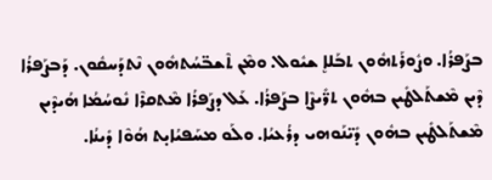ܒܨܰܦܪܳܐ. ܘܨܽܘܪܰܬܗܽܘܢ ܬܒܰܠܐܷ ܫܝܽܘܠ. ܘܡܶܢ ܬܶܫܒ̈ܚܳܬܗܽܘܢ ܢܶܬܕܰܚܩܽܘܢ. ܕܰܒܨܰܦܪܳܐ ܕܶܝܢ ܡܶܫܬܰܠܛܺܝܢ ܒܗܽܘܢ ܬܪ̈ܺܝܨܶܐ ܒܨܰܦܪܳܐ. ܥܰܠ ܕܨܰܦܪܳܐ ܡܶܬܩܪܶܐ ܢܽܘܚܳܡܳܐ ܗܳܝܕܶܝܢ ܡܶܫܬܰܠܛܺܝܢ ܒܗܽܘܢ ܕܺܝ̈ܢܰܘܗܝ ܕܪܳܥܝܳܐ. ܘܠܰܘ ܡܚܰܦܝܳܐܝ̣ܬ ܗܳܘܶܐ ܕܺܝܢܳܐ.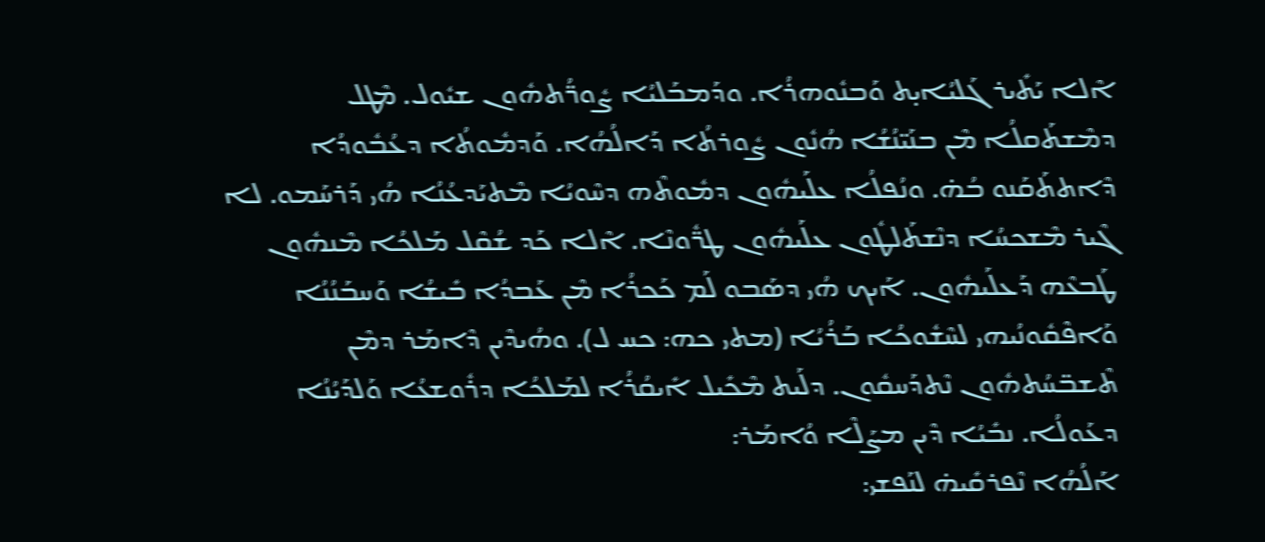ܐܶܠܐ ܝܰܬܺܝܪ ܓܰܠܝܳܐܝ̣ܬ ܘܰܒܢܽܘܗܪܳܐ. ܘܕܰܡܒܰܠܝܳܐ ܨܽܘܪ̈ܳܬܗܽܘܢ ܫܝܽܘܠ. ܡܶܛܠ ܕܡܶܫܬܰܩܠܳܐ ܡܶܢ ܒܢܰܝ̈ܢܳܫܳܐ ܗܳܢܽܘܢ ܨܽܘܪܬܳܐ ܕܰܐܠܳܗܳܐ. ܘܰܕܡܽܘܬܳܐ ܕܥܳܒܽܘܕܳܐ ܕܶܐܬܬܰܩܰܢܘ ܒܳܗ̇. ܘܢܳܦܠܳܐ ܥܠܰܝܗܽܘܢ ܕܡܽܘܬܶܗ ܕܚܶܘܝܳܐ ܡܶܬܝܰܕܥܳܢܳܐ ܗܳܝ ܕܰܪܚܰܡܘ. ܠܐ ܓܶܝܪ ܡܶܫܟܚܳܐ ܕܢܶܫܬܰܠܛܽܘܢ ܥܠܰܝܗܽܘܢ ܛܪ̈ܽܘܢܶܐ. ܐܶܠܐ ܟܰܕ ܫܳܩܶܠ ܡܰܠܟܳܐ ܡܶܢܗܽܘܢ ܛܰܒܥܶܗ ܕܰܥܠܰܝܗܽܘܢ. ܐܰܝܟ ܗܳܝ ܕܣܰܒܘ ܠܰܡ ܟܰܟܪܳܐ ܡܶܢ ܥܰܒܕܳܐ ܒܺܝܫܳܐ ܘܰܚܒܰܢܳܢܳܐ ܘܰܐܦܶܩܽܘܢܳܝܗܝ ܠܚܶܫܽܘܟܳܐ ܒܰܪܳܝܳܐ (ܡܬܝ ܟܗ: ܟܚ ܠ). ܘܗܳܝܕܶܝܢ ܕܶܐܡܰܪ ܕܡܶܢ ܬܶܫܒ̈ܚܳܬܗܽܘܢ ܢܶܬܕܰܚܩܽܘܢ. ܕܠܰܝܬ ܡܶܟܺܝܠ ‌ܐܺܝܩܳܪܳܐ ܠܡܰܠܟܳܐ ܕܪܽܘܫܥܳܐ ܘܰܠܕܰܝܳܢܳܐ ܕܥܰܘܠܳܐ. ܢܒܺܝܳܐ ܕܶܝܢ ܡܨܰܠܶܐ ܘܳܐܡܰܪ:
ܐܰܠܳܗܳܐ ܢܶܦܪܩܺܝܗ̇ ܠܢܰܦܫܝ: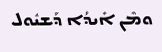ܘܡܶܢ ܐܺܝܕܳܐ ܕܰܫܝܽܘܠ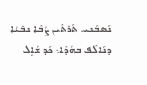ܢܰܣܒܰܢܝ. ܬܰܪܬܶܝܢ ܨܳܒܶܐ ܢܒܺܝܳܐ ܕܢܰܐܠܶܦ ܒܗܳܕܶܐ܆ ܟܰܕ ܫܳܐܷܠ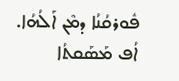ܦܽܘܪܩܳܢܳܐ ܕܡܶܢ ܐܰܠܳܗܳܐ. ܐܳܦ ܡܰܣܰܩܬܳܐ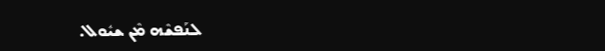ܠܢܰܦܫܶܗ ܡܶܢ ܫܝܽܘܠ.